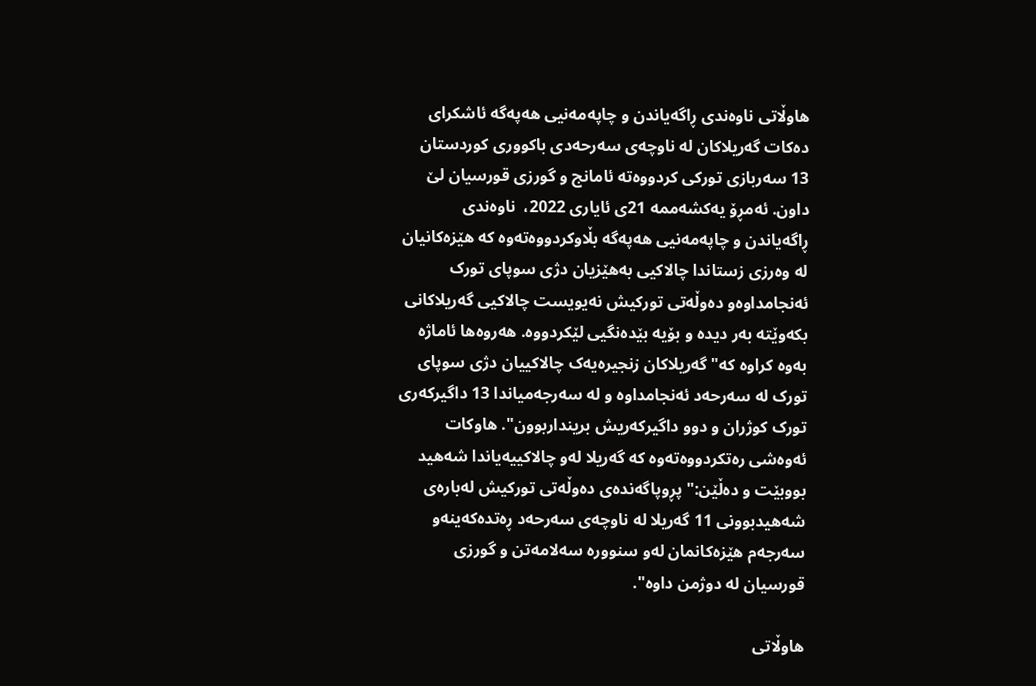هاوڵاتى ناوه‌ندى ڕاگه‌یاندن و چاپه‌مه‌نیى هه‌په‌گه‌ ئاشکراى ده‌کات گه‌ریلاکان له‌ ناوچه‌ى سه‌رحه‌دى باکوورى کوردستان 13 سه‌ربازى تورکى کردووه‌ته‌ ئامانج و گورزى قورسیان لێ داون. ئه‌مڕۆ یه‌کشه‌ممه‌ 21ى ئایارى 2022،  ناوه‌ندى ڕاگه‌یاندن و چاپه‌مه‌نیى هه‌په‌گه‌ بڵاوکردووه‌ته‌وه‌ که‌ هێزه‌کانیان له‌ وه‌رزى زستاندا چالاکیى به‌هێزیان دژى سوپاى تورک ئه‌نجامداوه‌و ده‌وڵه‌تى تورکیش نه‌یویست چالاکیى گه‌ریلاکانى بکه‌وێته‌ به‌ر دیده‌ و بۆیه‌ بێده‌نگیى لێکردووه‌. هه‌روه‌ها ئاماژه‌ به‌وه‌ کراوه‌ که‌" گه‌ریلاکان زنجیره‌یه‌ک چالاکییان دژى سوپاى تورک له‌ سه‌رحه‌د ئه‌نجامداوه‌ و له‌ سه‌رجه‌میاندا 13 داگیرکه‌رى تورک کوژران و دوو داگیرکه‌ریش برینداربوون". هاوکات ئه‌وه‌شى ره‌تکردووه‌ته‌وه‌ که‌ گه‌ریلا له‌و چالاکییه‌یاندا شه‌هید بووبێت و ده‌ڵێن:" پڕوپاگه‌نده‌ى ده‌وڵه‌تى تورکیش له‌باره‌ى شه‌هیدبوونى 11 گه‌ریلا له‌ ناوچه‌ى سه‌رحه‌د ڕه‌تده‌که‌ینه‌و سه‌رجه‌م هێزه‌کانمان له‌و سنووره‌ سه‌لامه‌تن و گورزى قورسیان له‌ دوژمن داوه‌".

هاوڵاتى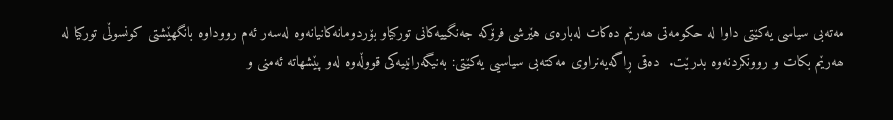مه‌ته‌بى سیاسى یه‌کێتى داوا له‌ حکومه‌تى ھه‌رێم ده‌کات له‌باره‌ى هێرشى فرۆکه‌ جه‌نگییه‌کانى تورکیاو بۆردومانه‌کانیانه‌وه‌ له‌سه‌ر ئه‌م رووداوه‌ بانگهێشتى کونسوڵى تورکیا له‌ ھه‌رێم بکات و روونکردنه‌وه‌ بدرێت.  ده‌قى ڕاگه‌یه‌نراوى مه‌کته‌بى سیاسیى یه‌کێتی: به‌نیگه‌رانییه‌کى قووڵه‌وه‌ له‌و پێشھاته‌ ئه‌منى و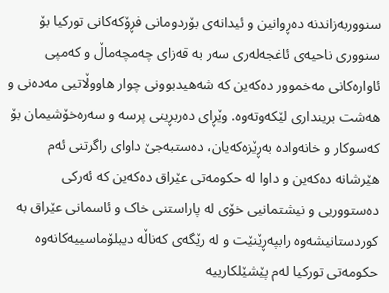سنووربه‌زاندنه‌ ده‌ڕوانین و ئیدانه‌ى بۆردومانى فڕۆکه‌کانى تورکیا بۆ سنوورى ناحیه‌ى ئاغجه‌له‌رى سه‌ر به‌ قه‌زاى چه‌مچه‌ماڵ و که‌مپى ئاواره‌کانى مه‌خموور ده‌که‌ین که‌ شه‌هیدبوونى چوار هاووڵاتیى مه‌ده‌نى و هه‌شت بریندارى لێکه‌وته‌وه‌. وێڕاى ده‌ربڕینى پرسه‌ و سه‌ره‌خۆشیمان بۆ که‌سوکار و خانه‌واده‌ به‌ڕێزه‌که‌یان، ده‌ستبه‌جێ داواى راگرتنى ئه‌م ھێرشانه‌ ده‌که‌ین و داوا له‌ حکومه‌تى عێراق ده‌که‌ین که‌ ئه‌رکى ده‌ستووریى و نیشتمانیى خۆى له‌ پاراستنى خاک و ئاسمانى عێراق به‌ کوردستانیشه‌وه‌ رابپه‌ڕێنێت و له‌ رێگه‌ى که‌ناڵه‌ دیبلۆماسییه‌کانه‌وه‌ حکومه‌تى تورکیا له‌م پێشێلکارییه‌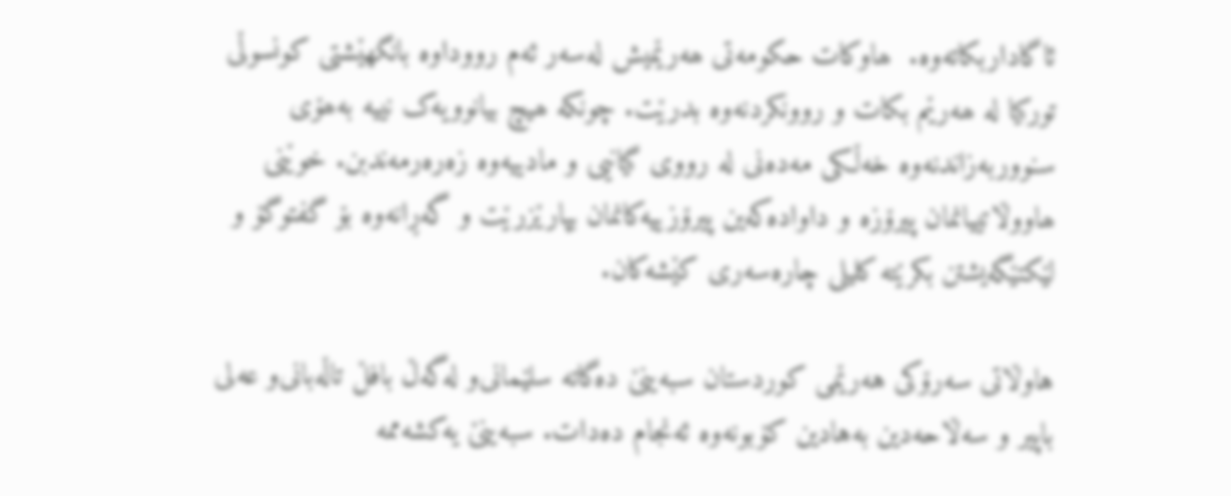ئاگاداربکاته‌وه‌.  ھاوکات حکومه‌تى ھه‌رێمیش له‌سه‌ر ئه‌م رووداوه‌ بانگهێشتى کونسوڵى تورکیا له‌ ھه‌رێم بکات و روونکردنه‌وه‌ بدرێت. چونکه‌ ھیچ بیانوویه‌ک نییه‌ به‌ھۆى سنووربه‌زاندنه‌وه‌ خه‌ڵکى مه‌ده‌نى له‌ رووى گیانیى و مادییه‌وه‌ زه‌ره‌رمه‌ندبن. خوێنى ھاووڵاتییانمان پیرۆزه‌ و داواده‌که‌ین پیرۆزییه‌کانمان بپارێزرێت و گه‌ڕانه‌وه‌ بۆ گفتوگۆ و لێکتێگه‌یشتن بکرێته‌ کلیلى چاره‌سه‌رى کێشه‌کان.

هاوڵاتى سه‌رۆکى هه‌رێمى کوردستان سبه‌ینێ ده‌گاته‌ سلێمانى‌و له‌گه‌ڵ بافڵ تاڵه‌بانى‌و عه‌لى باپیر و سه‌ڵاحه‌دین به‌هادین کۆبونه‌وه‌ ئه‌نجام ده‌دات. سبه‌ینێ یه‌کشه‌ممه‌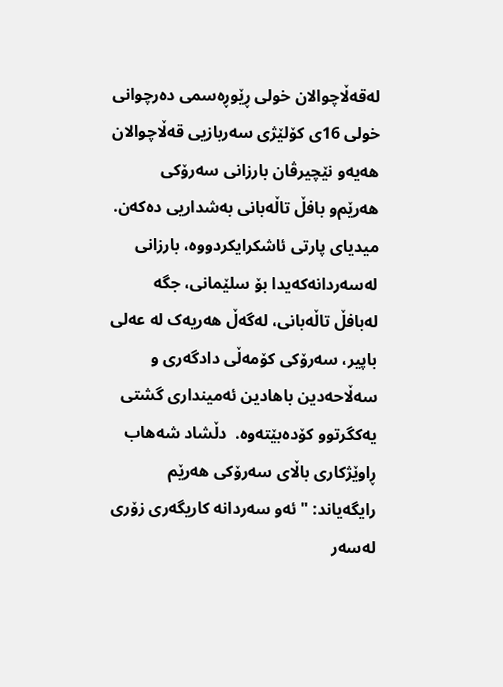له‌قه‌ڵاچوالان خولى ڕێوڕه‌سمى ده‌رچوانى خولى 16ى کۆلێژى سه‌ربازیى قه‌ڵاچوالان هه‌یه‌و نێچیرڤان بارزانى سه‌رۆکى هه‌رێم‌و بافڵ تاڵه‌بانى به‌شداریى ده‌که‌ن. میدیاى پارتی ئاشکرایکردووه‌، بارزانى له‌سه‌ردانه‌که‌یدا بۆ سلێمانى، جگه‌ له‌بافڵ تاڵه‌بانى، له‌گه‌ڵ هه‌ریه‌ک له‌ عه‌لى باپیر، سه‌رۆکى کۆمه‌ڵى دادگه‌رى و سه‌ڵاحه‌دین باهادین ئه‌میندارى گشتى یه‌کگرتوو کۆده‌بێته‌وه‌.  دڵشاد شه‌هاب ڕاوێژکارى باڵاى سه‌رۆکى هه‌رێم رایگه‌یاند: "ئه‌و سه‌ردانه‌ کاریگه‌رى زۆرى له‌سه‌ر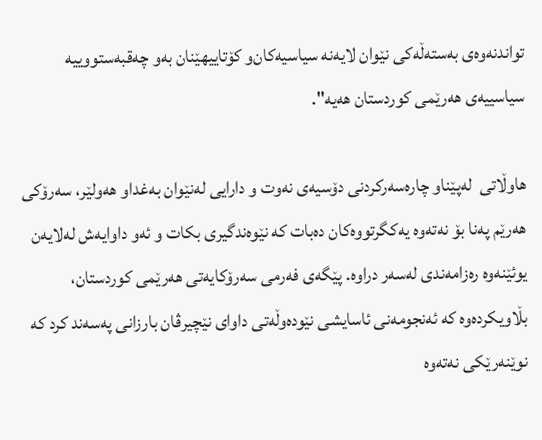تواندنه‌وه‌ى به‌سته‌ڵه‌کى نێوان لایه‌نه‌ سیاسیه‌کان‌و کۆتاییهێنان به‌و چه‌قبه‌ستووییه‌ سیاسییه‌ى هه‌رێمى کوردستان هه‌یه‌".

هاوڵاتى ‌ له‌پێناو چاره‌سه‌رکردنى دۆسیه‌ى نه‌وت و دارایى له‌نێوان به‌غداو هه‌ولێر، سه‌رۆکى هه‌رێم په‌نا بۆ نه‌ته‌وه‌ یه‌کگرتووه‌کان ده‌بات که‌ نێوه‌ندگیرى بکات و ئه‌و داوایه‌ش له‌لایه‌ن یوئێنه‌وه‌ ره‌زامه‌ندى له‌سه‌ر دراوه‌. پێگه‌ى فه‌رمى سه‌رۆکایه‌تى هه‌رێمى کوردستان، بڵاویکرده‌وه‌ که‌ ئه‌نجومه‌نى ئاسایشى نێوده‌وڵه‌تى داواى نێچیرڤان بارزانى په‌سه‌ند کرد که‌ نوێنه‌رێکى نه‌ته‌وه‌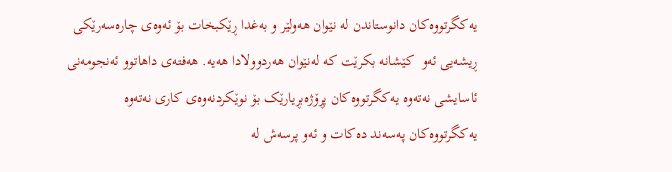یه‌کگرتووه‌کان دانوستاندن له‌ نێوان هه‌ولێر و به‌غدا ڕێکبخات بۆ ئه‌وه‌ى چاره‌سه‌رێکى ڕیشه‌یى ئه‌و  کێشانه‌ بکرێت که‌ له‌نێوان هه‌ردوولادا هه‌یه‌. هه‌فته‌ى داهاتوو ئه‌نجومه‌نى ئاسایشى نه‌ته‌وه‌ یه‌کگرتووه‌کان پڕۆژه‌بڕیارێک بۆ نوێکردنه‌وه‌ى کارى نه‌ته‌وه‌ یه‌کگرتووه‌کان په‌سه‌ند ده‌کات‌ و ئه‌و پرسه‌ش له‌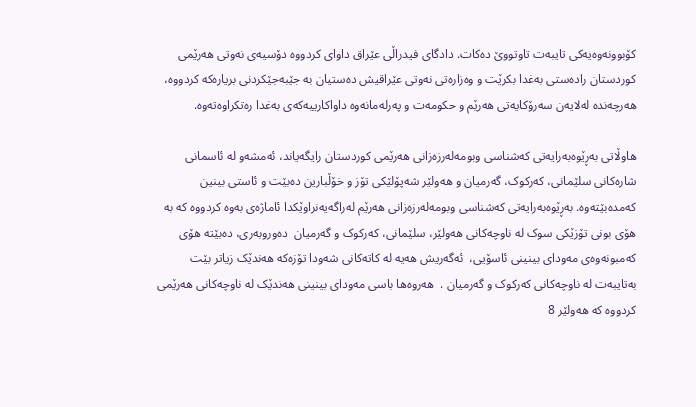کۆبوونه‌وه‌یه‌کى تایبه‌ت تاوتووێ ده‌کات. دادگاى فیدراڵى عێراق داواى کردووه‌ دۆسیه‌ى نه‌وتى هه‌رێمى کوردستان راده‌ستى به‌غدا بکرێت و وه‌زاره‌تى نه‌وتى عێراقیش ده‌ستیان به‌ جێبه‌جێکردنى بریاره‌که‌ کردووه‌، هه‌رچه‌نده‌ له‌لایه‌ن سه‌رۆکایه‌تى هه‌رێم و حکومه‌ت و په‌رله‌مانه‌وه‌ داواکارییه‌که‌ى به‌غدا ره‌تکراوه‌ته‌وه‌.

هاوڵاتى به‌ڕێوه‌به‌رایه‌تى که‌شناسى وبومه‌له‌رزه‌زانى هه‌رێمى کوردستان رایگه‌یاند، ئه‌مشه‌و له‌ ئاسمانى شاره‌کانى سلێمانی، که‌رکوک، گه‌رمیان و هه‌ولێر شه‌پۆلێکى تۆز و خۆڵبارین ده‌بێت و ئاستى بینین که‌مده‌بێته‌وه‌. به‌ڕێوه‌به‌رایه‌تى که‌شناسى وبومه‌له‌رزه‌زانى هه‌رێم له‌راگه‌یه‌نراوێکدا ئاماژه‌ى به‌وه‌ کردووه‌ که‌ به‌ هۆى بونى تۆزێکى سوک له‌ ناوچه‌کانى هه‌ولێر، سلێمانى، که‌رکوک و گه‌رمیان  ده‌وروبه‌رى، ده‌بێته‌ هۆى که‌مبونه‌وه‌ى مه‌وداى بینینى ئاسۆیی،  ئه‌گه‌ریش هه‌یه‌ له‌ کاته‌کانى شه‌ودا تۆزه‌که‌ هه‌ندێک زیاتر بێت به‌تایبه‌ت له‌ ناوچه‌کانى که‌رکوک و گه‌رمیان .  هه‌روه‌ها باسى مه‌وداى بینینى هه‌ندێک له‌ ناوچه‌کانى هه‌رێمى کردووه‌ که‌ هه‌ولێر 8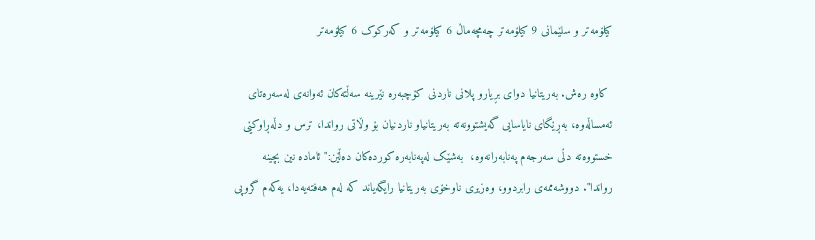کیلۆمه‌تر و سلێمانى 9 کیلۆمه‌تر چه‌مچه‌ماڵ 6 کیلۆمه‌تر و که‌رکوک 6 کیلۆمه‌تر

 کاوه‌ ره‌ش. به‌ریتانیا دواى بڕیارو پلانی ناردنی کۆچبه‌ره‌ نێرینه‌ سه‌ڵته‌کان ئه‌وانه‌ی له‌سه‌ره‌تای ئه‌مساڵه‌وه‌، به‌ڕێگای نایاسایی گه‌یشتوونه‌تە به‌ریتانیاو ناردنیان بۆ وڵاتى رواندا، ترس و دڵه‌ڕاوکێى خستووه‌ته‌ دڵى سه‌رجه‌م په‌نابه‌رانه‌وه‌،  به‌شێک له‌په‌نابه‌ره‌ کورده‌کان ده‌ڵێن:" ئاماده‌ نین بچینه‌ رواندا". دووشه‌ممه‌ی رابردوو، وه‌زیری ناوخۆی به‌ریتانیا رایگه‌یاند که‌ له‌م هه‌فته‌یه‌دا، یه‌که‌م گروپی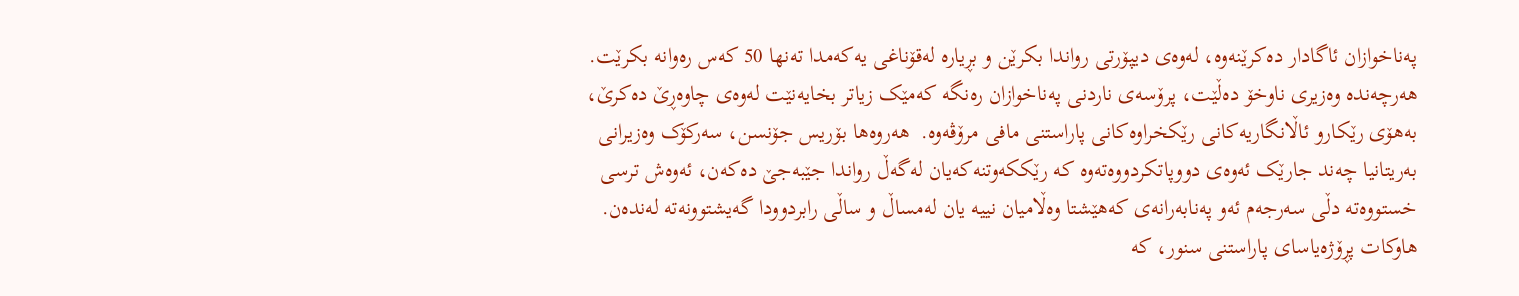په‌ناخوازان ئاگادار ده‌کرێنه‌وه‌، له‌وه‌ی دیپۆرتی رواندا بکرێن و بڕیاره‌ له‌قۆناغى یه‌که‌مدا ته‌نها 50 که‌س ره‌وانه‌ بکرێت. هه‌رچه‌نده‌ وه‌زیرى ناوخۆ ده‌ڵێت، پرۆسه‌ی ناردنی په‌ناخوازان ره‌نگه‌ که‌مێک زیاتر بخایه‌نێت له‌وه‌ی چاوه‌ڕێ ده‌کرێ، به‌هۆی رێکارو ئاڵانگاریه‌کانی رێکخراوه‌کانی پاراستنی مافی مرۆڤه‌وه‌.  هه‌روه‌ها بۆریس جۆنسن، سه‌رکۆک وه‌زیرانى به‌ریتانیا چه‌ند جارێک ئه‌وه‌ى دووپاتکردووه‌ته‌وه‌ که‌ رێککه‌وتنه‌که‌یان له‌گه‌ڵ رواندا جێبه‌جێ ده‌که‌ن، ئه‌وه‌ش ترسى خستووه‌ته‌ دڵى سه‌رجه‌م ئه‌و په‌نابه‌رانه‌ى که‌هێشتا وه‌ڵامیان نییه‌ یان له‌مساڵ و ساڵى رابردوودا گه‌یشتوونه‌ته‌ له‌نده‌ن. هاوکات پڕۆژه‌یاسای پاراستنی سنور، که‌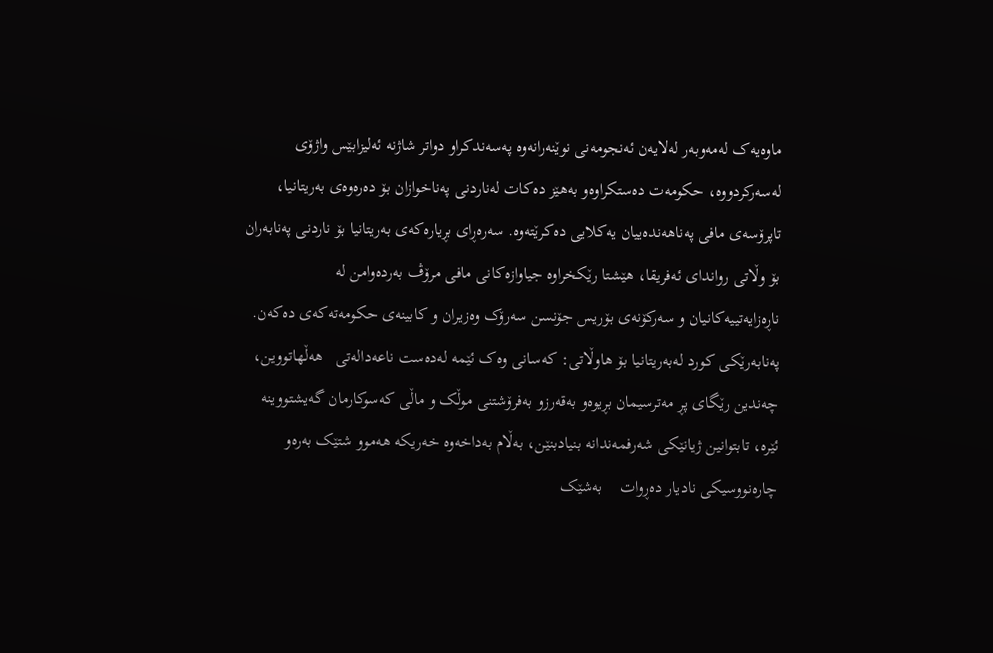ماوه‌یه‌ک له‌مه‌وبه‌ر له‌لایه‌ن ئه‌نجومه‌نی نوێنه‌رانه‌وه‌ په‌سه‌ندکراو دواتر شاژنه‌ ئه‌لیزابێس واژۆی له‌سه‌رکردووه‌، حکومه‌ت ده‌ستکراوه‌و به‌هێز ده‌کات له‌ناردنی په‌ناخوازان بۆ ده‌ره‌وه‌ی به‌ریتانیا، تاپرۆسه‌ی مافی په‌ناهه‌نده‌ییان یه‌کلایی ده‌کرێته‌وه‌. سه‌ره‌ڕاى بڕیاره‌که‌ى به‌ریتانیا بۆ ناردنى په‌نابه‌ران بۆ وڵاتى روانداى ئه‌فریقا، هێشتا رێکخراوه‌ جیاوازه‌کانى مافى مرۆڤ به‌رده‌وامن له‌ ناڕه‌زایه‌تییه‌کانیان و سه‌رکۆنه‌ى بۆریس جۆنسن سه‌رۆک وه‌زیران و کابینه‌ى حکومه‌ته‌که‌ى ده‌که‌ن.   په‌نابه‌رێکى کورد له‌به‌ریتانیا بۆ هاوڵاتى: که‌سانی وه‌ک ئێمه‌ له‌ده‌ست ناعه‌داله‌تی   هه‌ڵهاتووین، چه‌ندین رێگای پڕ مه‌ترسیمان بڕیوه‌و به‌قه‌رزو به‌فرۆشتنی موڵک و ماڵی که‌سوکارمان گه‌یشتووینه‌ ئێره‌، تابتوانین ژیانێکی شه‌رفمه‌ندانه‌ بنیادبنێن، به‌ڵام به‌داخه‌وه‌ خه‌ریکه‌ هه‌موو شتێک به‌ره‌و چاره‌نووسیکی نادیار ده‌ڕوات    به‌شێک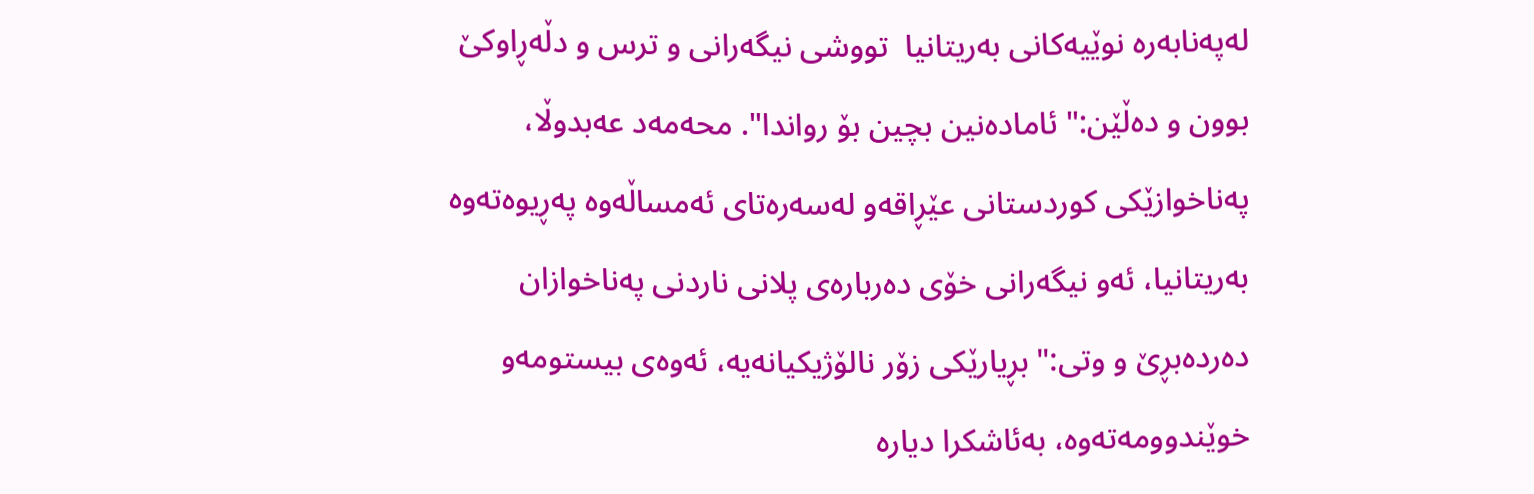له‌په‌نابه‌ره‌ نوێیه‌کانى به‌ریتانیا  تووشى نیگه‌رانى و ترس و دڵه‌ڕاوکێ بوون و ده‌ڵێن:" ئاماده‌نین بچین بۆ رواندا". محه‌مه‌د عه‌بدوڵا، په‌ناخوازێکی کوردستانی عێڕاقه‌و له‌سه‌ره‌تای ئه‌مساڵه‌وه‌ په‌ڕیوه‌ته‌وه‌ به‌ریتانیا، ئه‌و نیگه‌رانی خۆی ده‌رباره‌ی پلانی ناردنی په‌ناخوازان ده‌رده‌بڕێ و وتی:" بڕیارێکی زۆر نالۆژیکیانه‌یه‌، ئه‌وه‌ی بیستومه‌و خوێندوومه‌ته‌وه‌، به‌ئاشکرا دیاره‌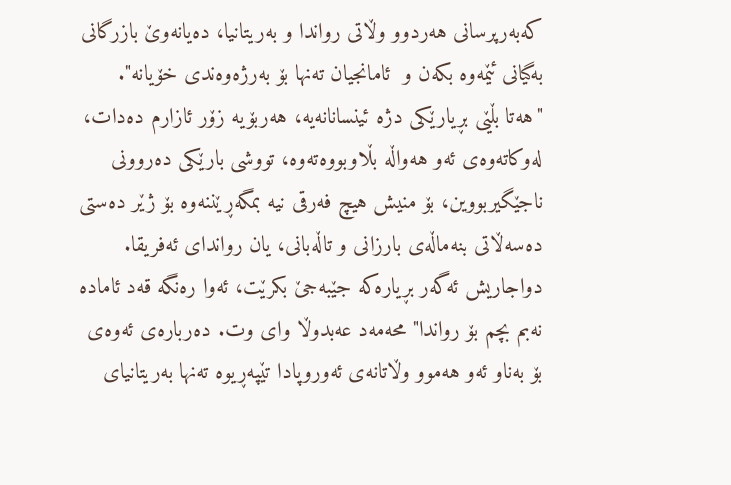که‌به‌رپرسانی هه‌ردوو وڵاتی رواندا و به‌ریتانیا، ده‌یانه‌وێ بازرگانی به‌گیانی ئێمه‌وه‌ بکه‌ن و  ئامانجیان ته‌نها بۆ به‌رژه‌وه‌ندی خۆیانه‌". "هه‌تا بڵێی بڕیارێکی دژه‌ ئینسانانه‌یه‌، هه‌ربۆیه‌ زۆر ئازارم ده‌دات، له‌وکاته‌وه‌ی ئه‌و هه‌واڵه‌ بڵاوبووەتەوه‌، تووشی بارێکی ده‌روونی ناجێگیربووین، بۆ منیش هیچ فه‌رقی نیه‌ بمگه‌ڕێننه‌وه‌ بۆ ژێر ده‌ستی ده‌سه‌ڵاتی بنه‌ماڵه‌ی بارزانی و تاڵه‌بانی، یان رواندای ئه‌فریقا. دواجاریش ئه‌گه‌ر بڕیاره‌که‌ جێبه‌جێ بکرێت، ئه‌وا ره‌نگه‌ قه‌د ئاماده‌ نه‌بم بچم بۆ رواندا" محه‌مه‌د عه‌بدوڵا وای وت. ده‌رباره‌ی ئه‌وه‌ی بۆ به‌ناو ئه‌و هه‌موو وڵاتانه‌ی ئه‌وروپادا تێپه‌ڕیوه‌ ته‌نها به‌ریتانیای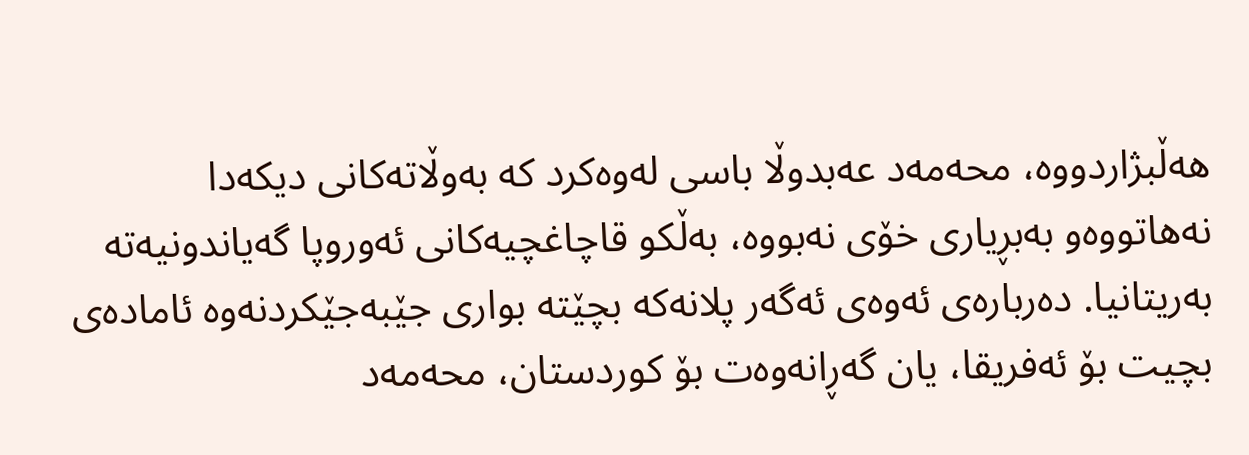هه‌ڵبژاردووه‌، محه‌مه‌د عه‌بدوڵا باسى له‌وه‌کرد که‌ به‌وڵاته‌کانی دیکه‌دا نه‌هاتووه‌و به‌بڕیاری خۆى نه‌بووه‌، به‌ڵکو قاچاغچیه‌کانی ئه‌وروپا گه‌یاندونیەته‌ به‌ریتانیا. ده‌رباره‌ی ئه‌وه‌ی ئه‌گه‌ر پلانه‌که‌ بچێته‌ بواری جێبه‌جێکردنه‌وه‌ ئاماده‌ی بچیت بۆ ئه‌فریقا، یان گه‌ڕانه‌وه‌ت بۆ کوردستان، محه‌مه‌د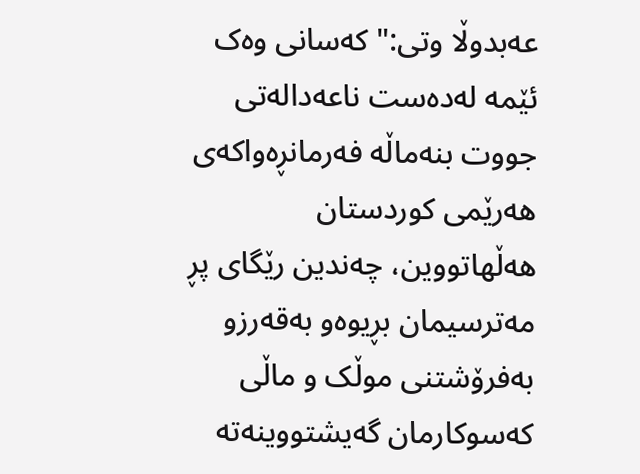عه‌بدوڵا وتى:" که‌سانی وه‌ک ئێمه‌ له‌ده‌ست ناعه‌داله‌تی جووت بنه‌ماڵه‌ فه‌رمانڕه‌واکه‌ی هه‌رێمی کوردستان هه‌ڵهاتووین، چه‌ندین رێگای پڕ مه‌ترسیمان بڕیوه‌و به‌قه‌رزو به‌فرۆشتنی موڵک و ماڵی که‌سوکارمان گه‌یشتووینه‌تە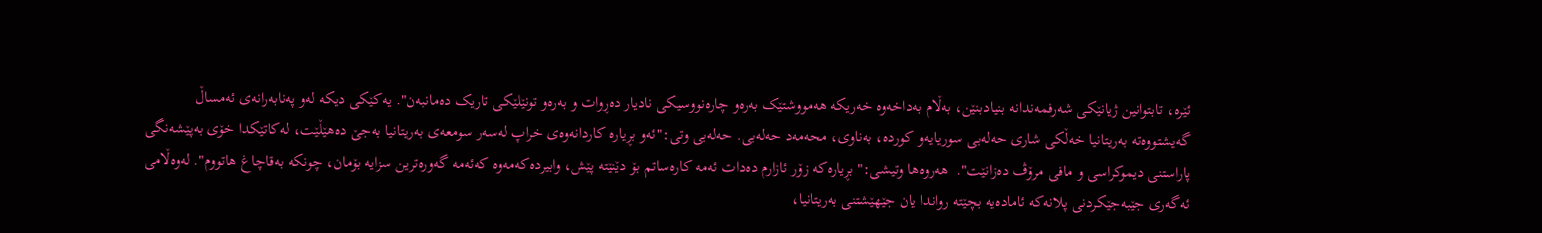ئێره‌، تابتوانین ژیانێکی شه‌رفمه‌ندانه‌ بنیادبنێن، به‌ڵام به‌داخه‌وه‌ خه‌ریکه‌ هه‌مووشتێک به‌ره‌و چاره‌نووسیکی نادیار ده‌ڕوات و به‌ره‌و تونێلێکی تاریک ده‌مانبه‌ن". یه‌کێکی دیکه‌ له‌و په‌نابه‌رانه‌ى ئه‌مساڵ گه‌یشتووه‌ته‌ به‌ریتانیا خه‌ڵکی شاری حه‌له‌بی سوریایه‌و کورده‌، به‌ناوی، محه‌مه‌د حه‌له‌بی. حه‌له‌بی وتی:"ئه‌و بڕیاره‌ کاردانه‌وه‌ی خراپ له‌سه‌ر سومعه‌ی به‌ریتانیا به‌جێ ده‌هێڵێت، له‌کاتێکدا خۆی به‌پێشه‌نگی پاراستنی دیموکراسی و مافی مرۆڤ ده‌زانێت".  هه‌روه‌ها وتیشى:" بڕیاره‌که‌ زۆر ئازارم ده‌دات ئه‌مه‌ کاره‌ساتم بۆ دێنێته‌ پێش، وابیرده‌که‌مه‌وه‌ که‌ئه‌مه‌ گه‌وره‌ترین سزایه‌ بۆمان، چونکه‌ به‌قاچاغ هاتووم". له‌وه‌ڵامی ئه‌گه‌ری جێبه‌جێکردنی پلانه‌که‌ ئاماده‌یه‌ بچێته‌ رواندا یان جێهێشتنی به‌ریتانیا،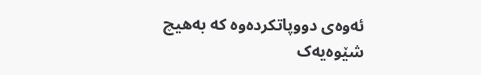ئه‌وه‌ى دووپاتکرده‌وه‌ که‌ به‌هیچ شێوه‌یه‌ک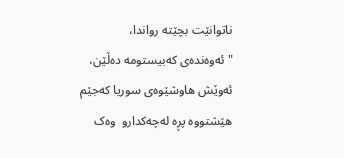ناتوانێت بچێته‌ رواندا، "ئه‌وه‌نده‌ی که‌بیستومه‌ ده‌ڵێن، ئه‌وێش هاوشێوه‌ی سوریا که‌جێم هێشتووه‌ پڕه‌ له‌چه‌کدارو  وه‌ک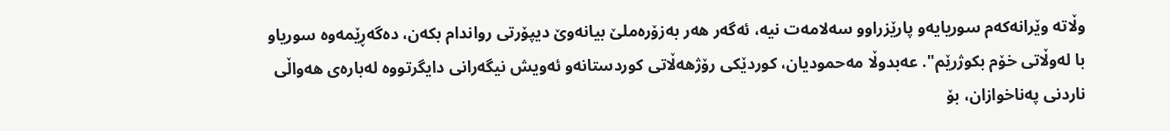وڵاته‌ وێرانه‌که‌م سوریایه‌و پارێزراوو سه‌لامه‌ت نیه‌، ئه‌گه‌ر هه‌ر به‌زۆره‌ملێ بیانه‌وێ دیپۆرتی رواندام بکه‌ن، ده‌گه‌ڕێمه‌وه‌ سوریاو با له‌وڵاتی خۆم بکوژرێم". عه‌بدوڵا مه‌حمودیان، کوردێکی رۆژهه‌ڵاتی کوردستانه‌و ئه‌ویش نیگه‌رانی دایگرتووه‌ له‌باره‌ی هه‌واڵی ناردنی په‌ناخوازان، بۆ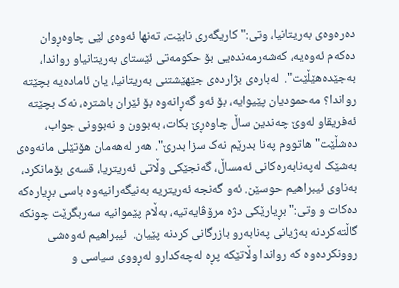ده‌ره‌وه‌ی به‌ریتانیا، وتی:" کاریگه‌ری نابێت، ته‌نها ئه‌وه‌ی لێی چاوه‌ڕوان ده‌که‌م ئه‌وه‌یه‌، که‌شه‌رمه‌نده‌یی بۆ حکومه‌تی ئێستای به‌ریتانیاو رواندا، به‌جێده‌هێڵێت".  له‌باره‌ی بژارده‌ی جێهێشتنی به‌ریتانیا، یان ئاماده‌یه‌ بچێته‌ رواندا؟ مه‌حمودیان پێیوایه‌، بۆ ئه‌و گه‌ڕانه‌وه‌ بۆ ئێران باشتره‌، نه‌ک بچێته‌ ئه‌فریقاو له‌وێ چه‌ندین ساڵ چاوه‌ڕێ بکات، به‌بوون و نه‌بوونی جواب، ده‌شڵێت" هاتووم په‌نا بدرێم نه‌ک سزا بدرێ". هه‌ر له‌هه‌مان هۆتێلی مانه‌وه‌ی به‌شێک له‌په‌نابه‌ره‌کانى ئه‌مساڵ، گه‌نجێکی وڵاتی ئه‌ریتریا، قسه‌ی بۆمانکرد، به‌ناوی ئیبراهیم حوسێن. ئه‌و گه‌نجه‌ ئه‌ریتریه‌ به‌نیگه‌رانیه‌وه‌ باسى بڕیاره‌که‌ ده‌کات و وتى:" بڕیارێکی دژه‌ مرۆڤایه‌تیه‌، به‌ڵام پێموانیه‌ سه‌ربگرێت چونکه‌ گاڵته‌کردنه‌ به‌ژیانی په‌نابه‌رو بازرگانی کردنه‌ پێیان.  ئیبراهیم ئه‌وه‌شى روونکرده‌وه‌ که‌ رواندا وڵاتێکه‌ پڕه‌ له‌چه‌کدارو له‌ڕووی سیاسی و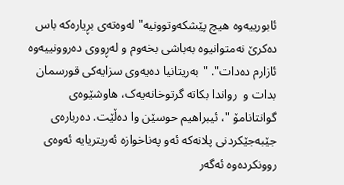ئابورییه‌وه‌ هیچ پێشکه‌وتوونیه‌" له‌وه‌ته‌ی بڕیاره‌که‌ باس ده‌کرێ نه‌متوانیوه‌ به‌باشی بخه‌وم و له‌ڕووی ده‌روونییه‌وه‌ ئازارم ده‌دات". "به‌ریتانیا ده‌یه‌وی سزایه‌کی قورسمان بدات و  رواندا بکاته‌ گرتوخانه‌یه‌ک، هاوشێوه‌ی گوانتانامۆ "، ئیبراهیم حوسێن وا ده‌ڵێت. ده‌رباره‌ی جێبه‌جێکردنی پلانه‌که‌ ئه‌و په‌ناخوازه‌ ئه‌ریتریایە ئه‌وه‌ی روونکرده‌وه‌ ئه‌گه‌ر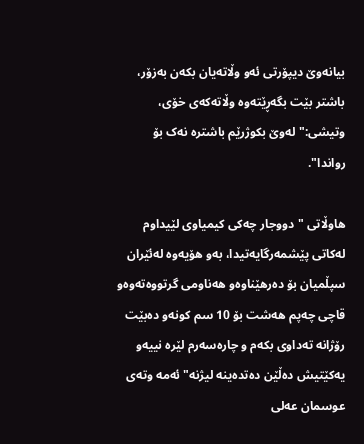بیانه‌وێ دیپۆرتی ئه‌و وڵاته‌یان بکه‌ن به‌زۆر، باشتر بێت بگه‌ڕێته‌وه‌ وڵاته‌که‌ی خۆی، وتیشی:" له‌وێ بکوژرێم باشتره‌ نه‌ک بۆ رواندا".

هاوڵاتى "دووجار چه‌کى کیمیاوى لێیداوم له‌کاتى پێشمه‌رگایه‌تیدا، به‌و هۆیه‌وه‌ له‌ئێران سپڵمیان بۆ ده‌رهێناوه‌و هه‌ناومى گرتووه‌ته‌وه‌و قاچى چه‌پم هه‌شت بۆ 10 سم کونه‌و ده‌بێت رۆژانه‌ ته‌داوى بکه‌م و چاره‌سه‌رم لێره‌ نییه‌و یه‌کێتیش ده‌ڵێن ده‌تده‌ینه‌ لیژنه‌" ئه‌مه‌ وته‌ى عوسمان عه‌لى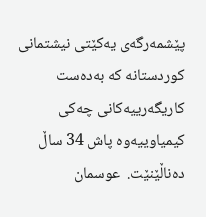پێشمه‌رگه‌ى یه‌کێتى نیشتمانى کوردستانه‌ که‌ به‌ده‌ست کاریگه‌رییه‌کانى چه‌کى کیمیاوییه‌وه‌ پاش 34 ساڵ ده‌ناڵێنێت.  عوسمان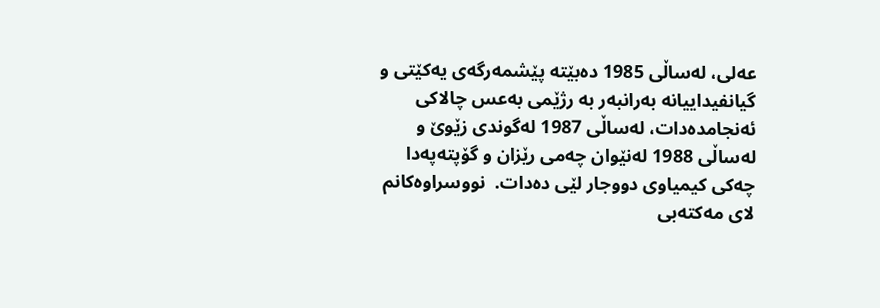عه‌لى، له‌ساڵى 1985 ده‌بێته‌ پێشمه‌رگه‌ى یه‌کێتى و گیانفیداییانه‌ به‌رانبه‌ر به‌ رژێمى به‌عس چالاکى ئه‌نجامده‌دات، له‌ساڵى 1987 له‌گوندى زێوێ و له‌ساڵى 1988 له‌نێوان چه‌مى رێزان و گۆپته‌په‌دا چه‌کى کیمیاوى دووجار لێى ده‌دات.  نووسراوه‌کانم لاى مه‌کته‌بى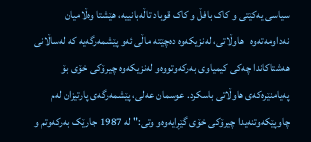سیاسى یه‌کێتى و کاک بافڵ و کاک قوباد تاڵه‌بانییه‌، هێشتا وه‌ڵامیان نه‌داومه‌ته‌وه‌   هاوڵاتى، له‌نزیکه‌وه‌ ده‌چێته‌ ماڵى ئه‌و پێشمه‌رگه‌یه‌ که‌ له‌ساڵانى هه‌شتاکاندا چه‌کى کیمیاوى به‌رکه‌وتووه‌و له‌نزیکه‌وه‌ چیرۆکى خۆى بۆ په‌یامنێره‌که‌ى هاوڵاتى باسکرد. عوسمان عه‌لى، پێشمه‌رگه‌ى پارتیزان له‌م چاوپێکه‌وتنه‌یدا چیرۆکى خۆى گێڕایه‌وه‌و وتى:" له‌ 1987 جارێک به‌رکه‌وتم و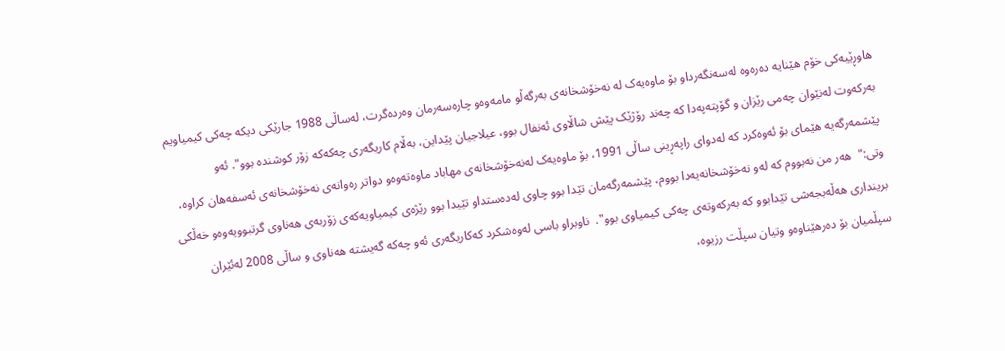هاوڕێیه‌کى خۆم هێنایه‌ ده‌ره‌وه‌ له‌سه‌نگه‌رداو بۆ ماوه‌یه‌ک له‌ نه‌خۆشخانه‌ى به‌رگه‌ڵو مامه‌وه‌و چاره‌سه‌رمان وه‌رده‌گرت، له‌ساڵى 1988 جارێکى دیکه‌ چه‌کى کیمیاویم به‌رکه‌وت له‌نێوان چه‌مى رێزان و گۆپته‌په‌دا که‌ چه‌ند رۆژێک پێش شاڵاوى ئه‌نفال بوو، عیلاجیان پێداین، به‌ڵام کاریگه‌رى چه‌که‌که‌ زۆر کوشنده‌ بوو". ئه‌و پێشمه‌رگه‌یه‌ هێماى بۆ ئه‌وه‌کرد که‌ له‌دواى راپه‌ڕینى ساڵى 1991، بۆ ماوه‌یه‌ک له‌نه‌خۆشخانه‌ى مهاباد ماوه‌ته‌وه‌و دواتر ره‌وانه‌ى نه‌خۆشخانه‌ى ئه‌سفه‌هان کراوه‌، وتى:"  هه‌ر من نه‌بووم که‌ له‌و نه‌خۆشخانه‌یەدا بووم، پێشمه‌رگه‌مان تێدا بوو چاوى له‌ده‌ستداو تێیدا بوو رێژه‌ى کیمیاویه‌که‌ى زۆربه‌ى هه‌ناوى گرتبوویه‌وه‌و خه‌ڵکى بریندارى هه‌ڵه‌بجه‌شى تێدابوو که‌ به‌رکه‌وته‌ى چه‌کى کیمیاوى بوو".  ناوبراو باسى له‌وه‌شکرد که‌کاریگه‌رى ئه‌و چه‌که‌ گه‌یشته‌ هه‌ناوى و ساڵى 2008 له‌ئێران سپڵمیان بۆ ده‌رهێناوه‌و وتیان سپڵت رزیوه‌،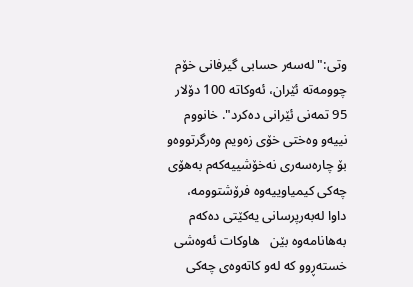وتى:" له‌سه‌ر حسابى گیرفانى خۆم چوومه‌ته‌ ئێران، ئه‌وکاته‌ 100 دۆلار 95 تمه‌نى ئێرانى ده‌کرد". خانووم نییه‌و وه‌ختى خۆى زه‌ویم وه‌رگرتووه‌و بۆ چاره‌سه‌رى نه‌خۆشییه‌که‌م به‌هۆى چه‌کى کیمیاوییه‌وه‌ فرۆشتوومه‌، داوا له‌به‌رپرسانى یه‌کێتى ده‌که‌م به‌هانامه‌وه‌ بێن   هاوکات ئه‌وه‌شى خسته‌ڕوو که‌ له‌و کاته‌وه‌ى چه‌کى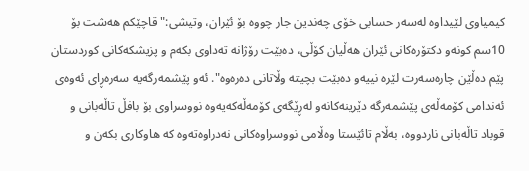کیمیاوى لێیداوه‌ له‌سه‌ر حسابى خۆى چه‌ندین جار چووه‌ بۆ ئێران، وتیشى:" قاچێکم هه‌شت بۆ 10سم کونه‌و دکتۆره‌کانى ئێران هه‌ڵیان کۆڵى، ده‌بێت رۆژانه‌ ته‌داوى بکه‌م و پزیشکه‌کانى کوردستان پێم ده‌ڵێن چاره‌سه‌رت لێره‌ نییه‌و ده‌بێت بچیته‌ وڵاتانى ده‌ره‌وه‌". ئه‌و پێشمه‌رگه‌یه‌ سه‌ره‌ڕاى ئه‌وه‌ى ئه‌ندامى کۆمه‌ڵه‌ى پێشمه‌رگه‌ دێرینه‌کانه‌و له‌ڕێگه‌ى کۆمه‌ڵه‌که‌یه‌وه‌ نووسراوى بۆ بافڵ تاڵه‌بانى و قوباد تاڵه‌بانى ناردووه‌، به‌ڵام تائێستا وه‌ڵامى نووسراوه‌کانى نه‌دراوه‌ته‌وه‌ که‌ هاوکارى بکه‌ن و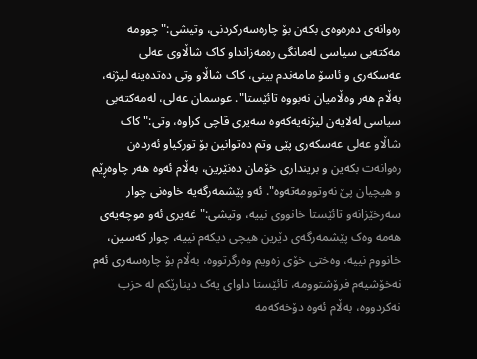ره‌وانه‌ى ده‌ره‌وه‌ى بکه‌ن بۆ چاره‌سه‌رکردنى، وتیشى:" چوومه‌ مه‌کته‌بى سیاسى له‌مانگى ره‌مه‌زانداو کاک شاڵاوى عه‌لى عه‌سکه‌رى و ئاسۆ مامه‌ندم بینى، کاک شاڵاو وتى ده‌تده‌ینه‌ لیژنه‌، به‌ڵام هه‌ر وه‌ڵامیان نه‌بووه‌ تائێستا". عوسمان عه‌لى، له‌مه‌کته‌بى سیاسى له‌لایه‌ن لیژنه‌یه‌که‌وه‌ سه‌یرى قاچى کراوه‌، وتى:" کاک  شاڵاو عه‌لى عه‌سکه‌رى پێى وتم ده‌توانین بۆ تورکیاو ئه‌رده‌ن ره‌وانه‌ت بکه‌ین و بریندارى خۆمان ده‌نێرین، به‌ڵام ئه‌وه‌ هه‌ر چاوه‌ڕێم و هیچیان پێ نه‌وتوومه‌ته‌وه‌". ئه‌و پێشمه‌رگه‌یه‌ خاوه‌نى چوار سه‌رخێزانه‌و تائێستا خانووى نییه‌، وتیشى:" غه‌یرى ئه‌و موچه‌یه‌ى هه‌مه‌ وه‌ک پێشمه‌رگه‌ى دێرین هیچى دیکه‌م نییه‌، چوار که‌سین، خانووم نییه‌، وه‌ختى خۆى زه‌ویم وه‌رگرتووه‌، به‌ڵام بۆ چاره‌سه‌رى ئه‌م نه‌خۆشیه‌م فرۆشتوومه‌، تائێستا داواى یه‌ک دینارێکم له‌ حزب نه‌کردووه‌، به‌ڵام ئه‌وه‌ دۆخه‌که‌مه‌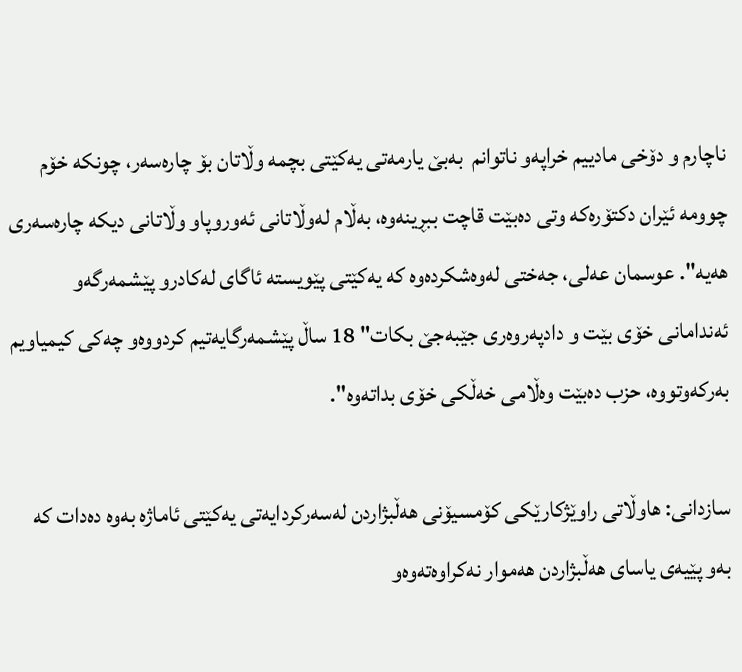ناچارم و دۆخى مادییم خراپه‌و ناتوانم  به‌بێ یارمه‌تى یه‌کێتى بچمه‌ وڵاتان بۆ چاره‌سه‌ر، چونکه‌ خۆم چوومه‌ ئێران دکتۆره‌که‌ وتى ده‌بێت قاچت ببڕینه‌وه‌، به‌ڵام له‌وڵاتانى ئه‌وروپاو وڵاتانى دیکه‌ چاره‌سه‌رى هه‌یه‌". عوسمان عه‌لى، جه‌ختى له‌وه‌شکرده‌وه‌ که‌ یه‌کێتى پێویسته‌ ئاگاى له‌کادرو پێشمه‌رگه‌و ئه‌ندامانى خۆى بێت و دادپه‌روه‌رى جێبه‌جێ بکات" 18 ساڵ پێشمه‌رگایه‌تیم کردووه‌و چه‌کى کیمیاویم به‌رکه‌وتووه‌، حزب ده‌بێت وه‌ڵامى خه‌ڵکى خۆى بداته‌وه‌".

سازدانی: هاوڵاتى راوێژكارێكی كۆمسیۆنی هەڵبژاردن لەسەركردایەتی یەكێتی ئاماژە بەوە دەدات كە بەو پێیەی یاسای هەڵبژاردن هەموار نەكراوەتەوەو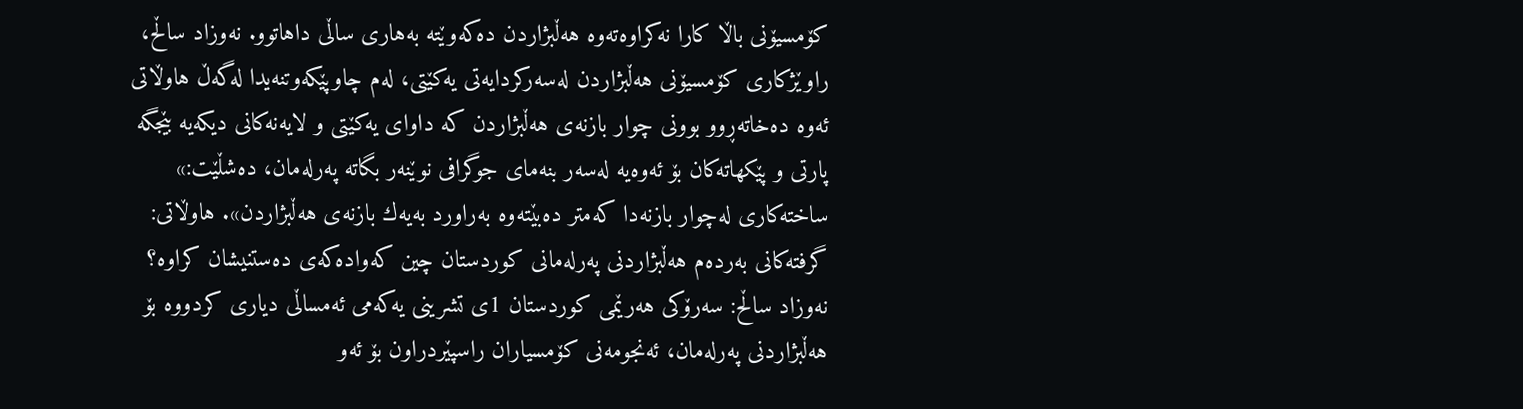كۆمسیۆنی باڵا كارا نەكراوەتەوە هەڵبژاردن دەكەوێتە بەهاری ساڵی داهاتوو. نەوزاد ساڵح، راوێژكاری كۆمسیۆنی هەڵبژاردن لەسەركردایەتی یەكێتی، لەم چاوپێكەوتنەیدا لەگەڵ هاوڵاتى ئەوە دەخاتەڕوو بوونی چوار بازنەی هەڵبژاردن كە داوای یەكێتی و لایەنەكانی دیكەیە بێجگە پارتی و پێكهاتەكان بۆ ئەوەیە لەسەر بنەمای جوگرافی نوێنەر بگاتە پەرلەمان، دەشڵێت:» ساختەكاری لەچوار بازنەدا كەمتر دەبێتەوە بەراورد بەیەك بازنەی هەڵبژاردن». هاوڵاتى: گرفتەكانی بەردەم هەڵبژاردنی پەرلەمانی كوردستان چین كەوادەكەی دەستنیشان كراوە؟ نەوزاد ساڵح: سەرۆكی هەرێمی كوردستان 1ی تشرینی یەكەمی ئەمساڵی دیاری كردووە بۆ هەڵبژاردنی پەرلەمان، ئەنجومەنی كۆمسیاران راسپێردراون بۆ ئەو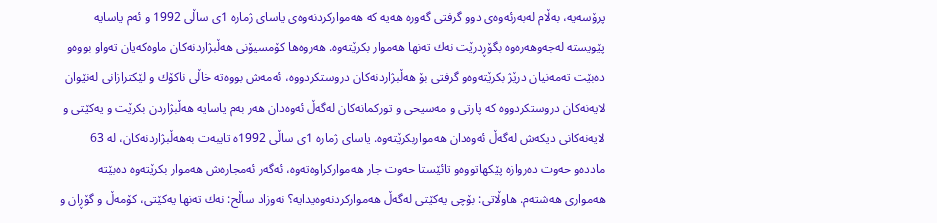پرۆسەیە، بەڵام لەبەرئەوەی دوو گرفتی گەورە هەیە كە هەمواركردنەوەی یاسای ژمارە 1ی ساڵی 1992 و ئەم یاسایە پێویستە لەجەوهەرەوە بگۆڕدرێت نەك تەنها هەموار بكرێتەوە. هەروەها كۆمسیۆنی هەڵبژاردنەكان ماوەكەیان تەواو بووەو دەبێت تەمەنیان درێژ بكرێتەوەو گرفتی بۆ هەڵبژاردنەكان دروستكردووە، ئەمەش بووەتە خاڵی ناكۆك و لێكترازانی لەنێوان لایەنەكان دروستكردووە كە پارتی و مەسیحی و توركمانەكان لەگەڵ ئەوەدان هەر بەم یاسایە هەڵبژاردن بكرێت و یەكێتی و لایەنەكانی دیكەش لەگەڵ ئەوەدان هەمواربكرێتەوە. یاسای ژمارە 1ی ساڵی 1992ە تایبەت بەهەڵبژاردنەكان، لە 63 ماددەو حەوت دەروازە پێكهاتووەو تائێستا حەوت جار هەمواركراوەتەوە، ئەگەر ئەمجارەش هەموار بكرێتەوە دەبێتە هەمواری هەشتەم. هاوڵاتى: بۆچی یەكێتی لەگەڵ هەمواركردنەوەیدایە؟ نەوزاد ساڵح: نەك تەنها یەكێتی، كۆمەڵ و گۆڕان و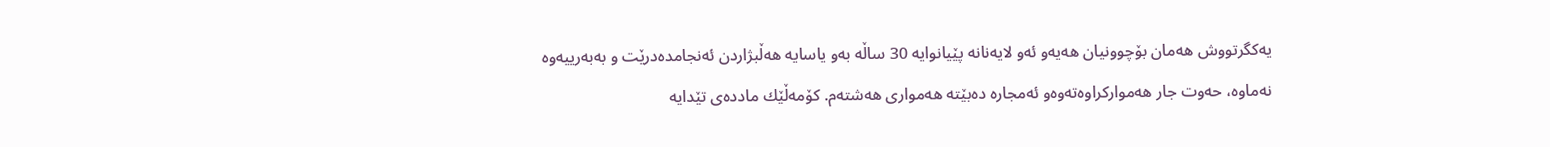یەكگرتووش هەمان بۆچوونیان هەیەو ئەو لایەنانە پێیانوایە 30 ساڵە بەو یاسایە هەڵبژاردن ئەنجامدەدرێت و بەبەرییەوە نەماوە، حەوت جار هەمواركراوەتەوەو ئەمجارە دەبێتە هەمواری هەشتەم. كۆمەڵێك ماددەی تێدایە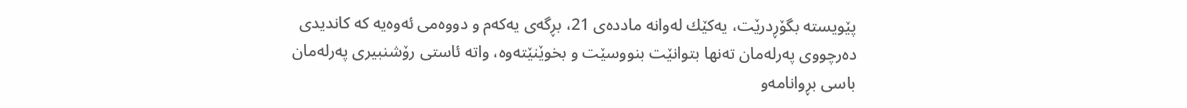پێویستە بگۆڕدرێت، یەكێك لەوانە ماددەی 21، بڕگەی یەكەم و دووەمی ئەوەیە كە كاندیدی دەرچووی پەرلەمان تەنها بتوانێت بنووسێت و بخوێنێتەوە، واتە ئاستی رۆشنبیری پەرلەمان باسی بڕوانامەو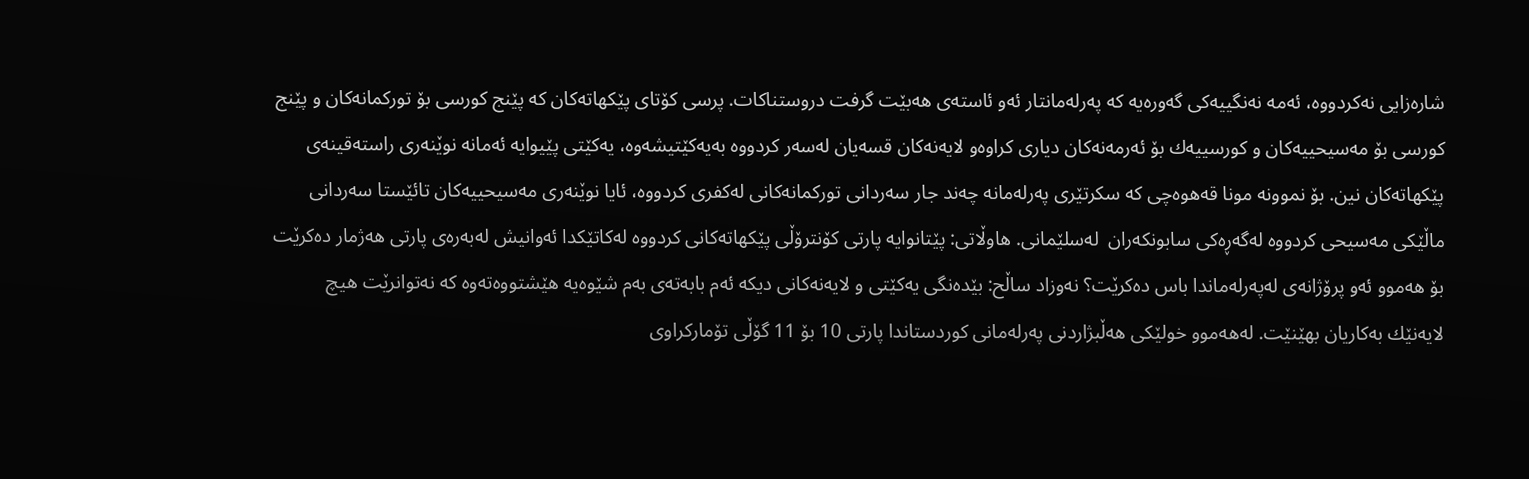شارەزایی نەكردووە، ئەمە نەنگییەكی گەورەیە كە پەرلەمانتار ئەو ئاستەی هەبێت گرفت دروستناكات. پرسی كۆتای پێكهاتەكان كە پێنج كورسی بۆ توركمانەكان و پێنج كورسی بۆ مەسیحییەكان و كورسییەك بۆ ئەرمەنەكان دیاری كراوەو لایەنەكان قسەیان لەسەر كردووە بەیەكێتیشەوە، یەكێتی پێیوایە ئەمانە نوێنەری راستەقینەی پێكهاتەكان نین. بۆ نموونە مونا قەهوەچی كە سكرتێری پەرلەمانە چەند جار سەردانی توركمانەكانی لەكفری كردووە، ئایا نوێنەری مەسیحییەكان تائێستا سەردانی ماڵێكی مەسیحی كردووە لەگەڕەكی سابونكەران  لەسلێمانی. هاوڵاتى: پێتانوایە پارتی كۆنترۆڵی پێكهاتەكانی كردووە لەكاتێكدا ئەوانیش لەبەرەی پارتی هەژمار دەكرێت بۆ هەموو ئەو پرۆژانەی لەپەرلەماندا باس دەكرێت؟ نەوزاد ساڵح: بێدەنگی یەكێتی و لایەنەكانی دیكە ئەم بابەتەی بەم شێوەیە هێشتووەتەوە كە نەتوانرێت هیچ لایەنێك بەكاریان بهێنێت. لەهەموو خولێكی هەڵبژاردنی پەرلەمانی كوردستاندا پارتی 10 بۆ 11 گۆڵی تۆماركراوی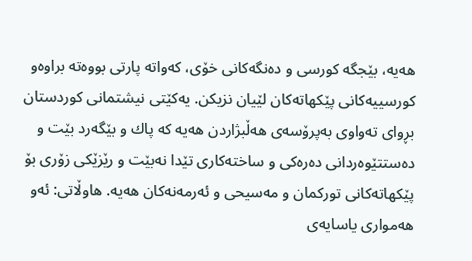هەیە، بێجگە كورسی و دەنگەكانی خۆی، كەواتە پارتی بووەتە براوەو كورسییەكانی پێكهاتەكان لێیان نزیكن. یەكێتی نیشتمانی كوردستان بڕوای تەواوی بەپرۆسەی هەڵبژاردن هەیە كە پاك و بێگەرد بێت و دەستتێوەردانی دەرەكی و ساختەكاری تێدا نەبێت و رێزێكی زۆری بۆ پێكهاتەكانی توركمان و مەسیحی و ئەرمەنەكان هەیە. هاوڵاتى: ئەو هەمواری یاسایەی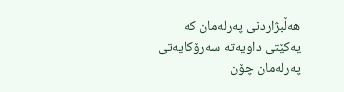هەڵبژاردنی پەرلەمان كە یەكێتی داویەتە سەرۆكایەتی پەرلەمان چۆن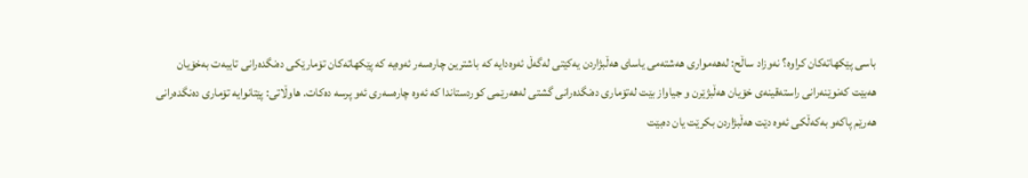باسی پێكهاتەكان كراوە؟ نەوزاد ساڵح: لەهەمواری هەشتەمی یاسای هەڵبژاردن یەكێتی لەگەڵ ئەوەدایە كە باشترین چارەسەر ئەوەیە كە پێكهاتەكان تۆمارێكی دەنگدەرانی تایبەت بەخۆیان هەبێت كەنوێنەرانی راستەقینەی خۆیان هەڵبژێرن و جیاواز بێت لەتۆماری دەنگدەرانی گشتی لەهەرێمی كوردستاندا كە ئەوە چارەسەری ئەو پرسە دەكات. هاوڵاتى: پێتانوایە تۆماری دەنگدەرانی هەرێم پاكەو بەكەڵكی ئەوە دێت هەڵبژاردن بكرێت یان دەبێت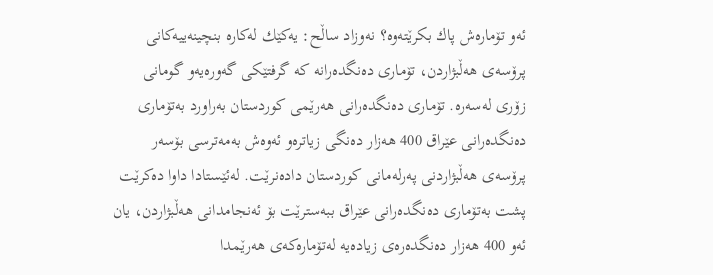ئەو تۆمارەش پاك بكرێتەوە؟ نەوزاد ساڵح: یەكێك لەكارە بنچینەییەكانی پرۆسەی هەڵبژاردن، تۆماری دەنگدەرانە كە گرفتێكی گەورەیەو گومانی زۆری لەسەرە. تۆماری دەنگدەرانی هەرێمی كوردستان بەراورد بەتۆماری دەنگدەرانی عێراق 400 هەزار دەنگی زیاترەو ئەوەش بەمەترسی بۆسەر پرۆسەی هەڵبژاردنی پەرلەمانی كوردستان دادەنرێت. لەئێستادا داوا دەكرێت پشت بەتۆماری دەنگدەرانی عێراق ببەسترێت بۆ ئەنجامدانی هەڵبژاردن، یان ئەو 400 هەزار دەنگدەرەی زیادەیە لەتۆمارەكەی هەرێمدا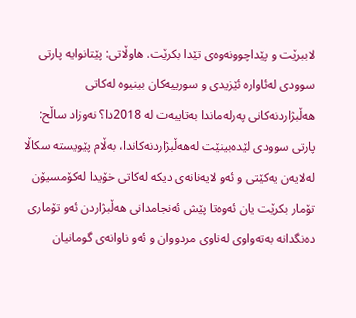لاببرێت و پێداچوونەوەی تێدا بكرێت. هاوڵاتى: پێتانوایە پارتی سوودی لەئاوارە ئێزیدی و سورییەكان بینیوە لەكاتی هەڵبژاردنەكانی پەرلەماندا بەتایبەت لە 2018دا؟ نەوزاد ساڵح: پارتی سوودی لێدەبینێت لەهەڵبژاردنەكاندا، بەڵام پێویستە سكاڵا لەلایەن یەكێتی و ئەو لایەنانەی دیكە لەكاتی خۆیدا لەكۆمسیۆن تۆمار بكرێت یان ئەوەتا پێش ئەنجامدانی هەڵبژاردن ئەو تۆماری دەنگدانە بەتەواوی لەناوی مردووان و ئەو ناوانەی گومانیان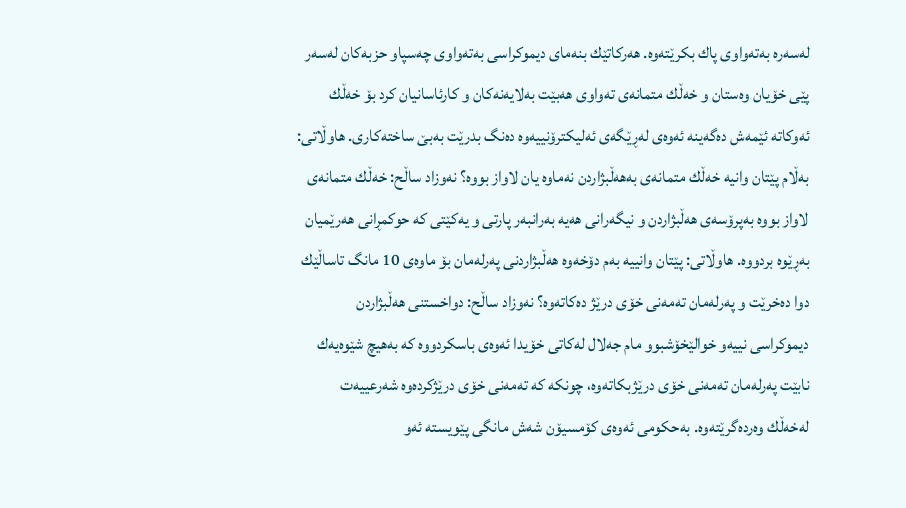لەسەرە بەتەواوی پاك بكرێتەوە. هەركاتێك بنەمای دیموكراسی بەتەواوی چەسپاو حزبەكان لەسەر پێی خۆیان وەستان و خەڵك متمانەی تەواوی هەبێت بەلایەنەكان و كارئاسانیان كرد بۆ خەڵك ئەوكاتە ئێمەش دەگەینە ئەوەی لەڕێگەی ئەلیكترۆنییەوە دەنگ بدرێت بەبێ ساختەكاری. هاوڵاتى: بەڵام پێتان وانیە خەڵك متمانەی بەهەڵبژاردن نەماوە یان لاواز بووە؟ نەوزاد ساڵح: خەڵك متمانەی لاواز بووە بەپرۆسەی هەڵبژاردن و نیگەرانی هەیە بەرانبەر پارتی و یەكێتی كە حوكمڕانی هەرێمیان بەڕێوە بردووە. هاوڵاتى: پێتان وانییە بەم دۆخەوە هەڵبژاردنی پەرلەمان بۆ ماوەی 10 مانگ تاساڵێك دوا دەخرێت و پەرلەمان تەمەنی خۆی درێژ دەكاتەوە؟ نەوزاد ساڵح: دواخستنی هەڵبژاردن دیموكراسی نییەو خوالێخۆشبوو مام جەلال لەكاتی خۆیدا ئەوەی باسكردووە كە بەهیچ شێوەیەك نابێت پەرلەمان تەمەنی خۆی درێژبكاتەوە، چونكە كە تەمەنی خۆی درێژكردەوە شەرعییەت لەخەڵك وەردەگرێتەوە. بەحكومی ئەوەی كۆمسیۆن شەش مانگی پێویستە ئەو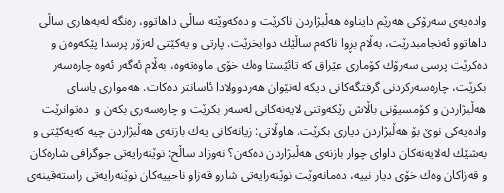وادەیەی سەرۆكی هەرێم دایناوە هەڵبژاردن ناكرێت و دەكەوێتە ساڵی داهاتوو، رەنگە لەبەهاری ساڵی داهاتوو ئەنجامبدرێت، بەڵام بڕوا ناكەم ساڵێك دوابخرێت. پارتی و یەكێتی لەزۆر پرسدا پێكەوەن و دەكرێت پرسی سەرۆك كۆماری عێراق كە تائێستا وەك خۆی ماوەتەوە، بەڵام ئەگەر ئەوە چارەسەر بكرێت، چارەسەركردنی گرفتگەكانی دیكە لەنێوان هەردوولادا ئاسانتر دەكات. هەمواری یاسای هەڵبژاردن و كۆمسیۆنی باڵاش رێكەوتنی لایەنەكانی لەسەر بكرێت و چارەسەری بكەن و  دەتوانرێت وادەیەكی نوێ بۆ هەڵبژاردن دیاری بكرێت. هاوڵاتى: زیانەكانی یەك بازنەی هەڵبژاردن چیە كەیەكێتی و بەشێك لەلایەنەكان داوای چوار بازنەی هەڵبژاردن دەكەن؟ نەوزاد ساڵح: نوێنەرایەتی جوگرافی شارەكان و قەزاكان وەك خۆی دیار نییە، دەمانەوێت نوێنەرایەتی شارو قەزاو ناحییەكان نوێنەرایەتی راستەقینەی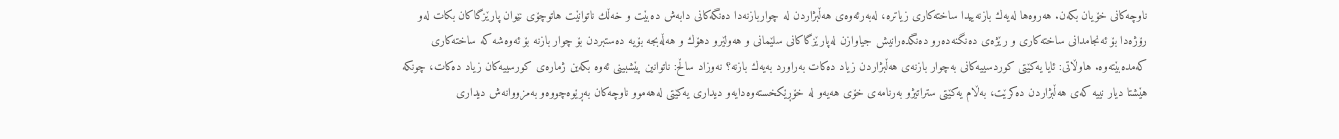ناوچەكانی خۆیان بكەن. هەروەها لەیەك بازنەییدا ساختەكاری زیاترە، لەبەرئەوەی هەڵبژاردن لە چواربازنەدا دەنگەكانی دابەش دەبێت و خەڵك ناتوانێت هاتوچۆی نێوان پارێزگاكان بكات لەو رۆژەدا بۆ ئەنجامدانی ساختەكاری و رێژەی دەنگنەدەرو دەنگدەرانیش جیاوازن لەپارێزگاكانی سلێمانی و هەولێرو دهۆك و هەڵەبجە بۆیە دەستبردن بۆ چوار بازنە بۆ ئەوەشە كە ساختەكاری كەمدەبێتەوە. هاوڵاتى: ئایا یەكێتی كوردسییەكانی بەچوار بازنەی هەڵبژاردن زیاد دەكات بەراورد بەیەك بازنە؟ نەوزاد ساڵح: ناتوانین پێشبینی ئەوە بكەین ژمارەی كورسییەكان زیاد دەكات، چونكە  هێشتا دیار نییە كەی هەڵبژاردن دەكرێت، بەڵام یەكێتی ستراتیژو بەرنامەی خۆی هەیەو لە خۆڕێكخستەوەدایەو دیداری یەكێتی لەهەموو ناوچەكان بەڕێوەچووەو بەمزووانەش دیداری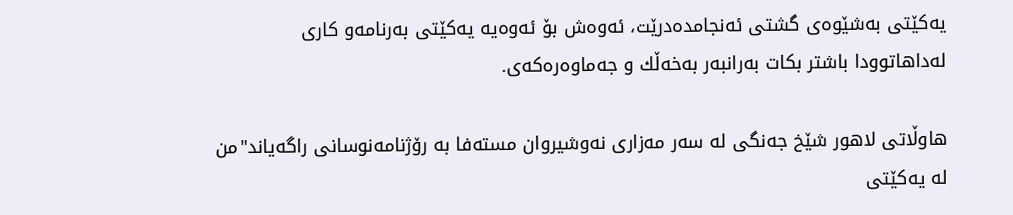یەكێتی بەشێوەی گشتی ئەنجامدەدرێت، ئەوەش بۆ ئەوەیە یەكێتی بەرنامەو كاری لەداهاتوودا باشتر بكات بەرانبەر بەخەڵك و جەماوەرەكەی.

هاوڵاتى ‌لاهور شێخ جه‌نگى له‌ سه‌ر مه‌زارى نه‌وشیروان مسته‌فا به‌ رۆژنامه‌نوسانى راگه‌یاند"من له‌ یه‌کێتى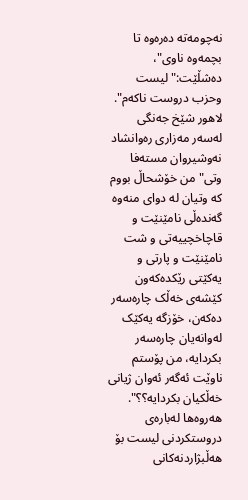نه‌چومه‌ته‌ ده‌ره‌وه‌ تا بچمه‌وه‌ ناوی"، ده‌شڵێت:" لیست وحزب دروست ناکه‌م". لاهور شێخ جه‌نگى له‌سه‌ر مه‌زارى ره‌وانشاد نه‌وشیروان مسته‌فا وتى" من خۆشحاڵ بووم که‌ وتیان له‌ دواى منه‌وه‌ گه‌نده‌ڵى نامێنێت و قاچاخچییه‌تى و شت نامێنێت و پارتى و یه‌کێتى رێکده‌که‌ون کێشه‌ى خه‌ڵک چاره‌سه‌ر ده‌که‌ن، خۆزگه‌ یه‌کێک له‌وانه‌یان چاره‌سه‌ر بکردایه‌، من پۆستم ناوێت ئه‌گه‌ر ئه‌وان ژیانى خه‌ڵکیان بکردایه‌؟؟". هه‌روه‌ها له‌باره‌ى دروستکردنى لیست بۆ هه‌ڵبژاردنه‌کانى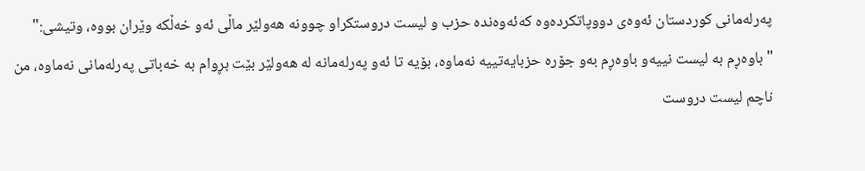په‌رله‌مانى کوردستان ئه‌وه‌ى دووپاتکرده‌وه‌ که‌ئه‌وه‌نده‌ حزب و لیست دروستکراو چوونه‌ هه‌ولێر ماڵى ئه‌و خه‌ڵکه‌ وێران بووه‌، وتیشى:" "باوه‌ڕم به‌ لیست نییه‌و باوه‌ڕم به‌و جۆره‌ حزبایه‌تییه‌ نه‌ماوه‌، بۆیه‌ تا ئه‌و په‌رله‌مانه‌ له‌ هه‌ولێر بێت بڕوام به‌ خه‌باتى په‌رله‌مانى نه‌ماوه‌، من ناچم لیست دروست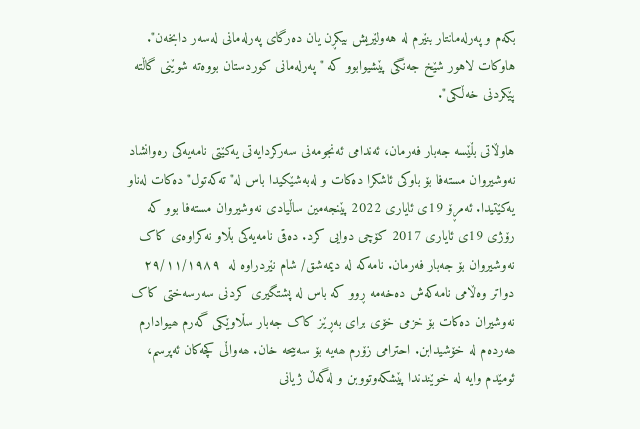بکه‌م و په‌رله‌مانتار بنێرم له‌ هه‌ولێریش بیکڕن یان ده‌رگاى په‌رله‌مانى له‌سه‌ر دابخه‌ن". هاوکات لاهور شێخ جه‌نگى پێشیوابوو که‌ " په‌رله‌مانى کوردستان بووه‌ته‌ شوێنى گاڵته‌ پێکردنى خه‌ڵکی".

هاوڵاتى بڵێسه‌ جه‌بار فه‌رمان، ئه‌ندامى ئه‌نجومه‌نى سه‌رکردایه‌تى یه‌کێتى نامه‌یه‌کى ره‌وانشاد نه‌وشیروان مسته‌فا بۆ باوکى ئاشکرا ده‌کات و له‌به‌شێکیدا باس له‌"ته‌که‌تول" ده‌کات له‌ناو یه‌کێتیدا. ئه‌مڕۆ 19ى ئایارى 2022 پێنجه‌مین ساڵیادى نه‌وشیروان مسته‌فا بوو که‌ رۆژى 19ى ئایارى 2017 کۆچى دوایى کرد. ده‌قى نامه‌یه‌کى بڵاو نه‌کراوه‌ى کاک نه‌وشیروان بۆ جه‌بار فه‌رمان. نامه‌که‌ له‌ دیمه‌شق/ شام نێردراوه‌ له‌  ٢٩/١١/١٩٨٩ دواتر وه‌ڵامى نامه‌که‌ش ده‌خه‌مه‌ ڕوو که‌ باس له‌ پشتگیرى کردنى سه‌رسه‌ختى کاک نه‌وشیران ده‌کات بۆ خزمى خۆی براى به‌ڕێز کاک جه‌بار سڵاوێکى گه‌رم ھیوادارم ھه‌رده‌م له‌ خۆشیدابن. احترامى زۆرم ھه‌یه‌ بۆ سه‌بیحه‌ خان. ھه‌واڵى کچه‌کان ئه‌پرسم، ئومێدم وایه‌ له‌ خوێندندا پێشکه‌وتووبن و له‌گه‌ڵ ژیانى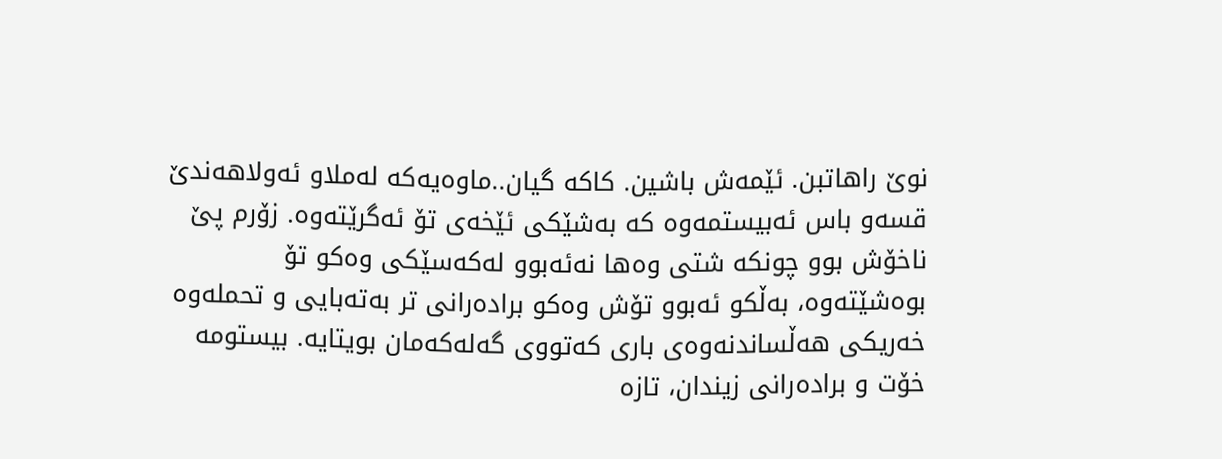نوێ راھاتبن. ئێمه‌ش باشین. کاکه‌ گیان..ماوه‌یه‌که‌ له‌ملاو ئه‌ولاھه‌ندێ قسه‌و باس ئه‌بیستمه‌وه‌ که‌ به‌شێکى ئێخه‌ى تۆ ئه‌گرێته‌وه‌. زۆرم پێ ناخۆش بوو چونکه‌ شتى وه‌ھا نه‌ئه‌بوو له‌که‌سێکى وه‌کو تۆ بوه‌شێته‌وه‌، به‌ڵکو ئه‌بوو تۆش وه‌کو براده‌رانى تر به‌ته‌بایى و تحمله‌وه‌ خه‌ریکى ھه‌ڵساندنه‌وه‌ى بارى که‌تووى گه‌له‌که‌مان بویتایه‌. بیستومه‌ خۆت و براده‌رانى زیندان، تازه‌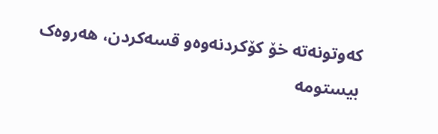که‌وتونه‌ته‌ خۆ کۆکردنه‌وه‌و قسه‌کردن، ھه‌روه‌ک بیستومه‌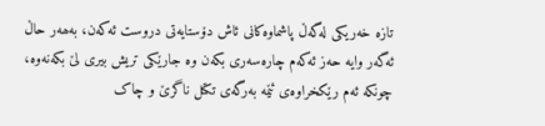تازه‌ خه‌ریکى له‌گه‌ڵ پاشماوه‌کانى ئاش دۆستایه‌تى دروست ئه‌که‌ن، به‌ھه‌ر حاڵ ئه‌گه‌ر وایه‌ حه‌ز ئه‌که‌م چاره‌سه‌رى بکه‌ن وه‌ جارێکى تریش بیرى لێ بکه‌نه‌وه‌، چونکه‌ ئه‌م رێکخراوه‌ى ئێمه‌ به‌رگه‌ى تکتل ناگرێ و چاک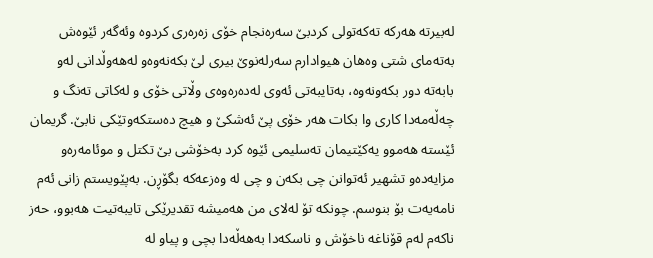له‌بیرته‌ ھه‌رکه‌ ته‌که‌تولى کردبێ سه‌ره‌نجام خۆى زه‌ره‌رى کردوه‌ وئه‌گه‌ر ئێوه‌ش به‌ته‌ماى شتى وه‌ھان ھیوادارم سه‌رله‌نوێ بیرى لێ بکه‌نه‌وه‌و له‌ھه‌وڵدانى له‌و بابه‌ته‌ دور بکه‌ونه‌وه‌، به‌تایبه‌تى ئه‌وى له‌ده‌ره‌وه‌ى وڵاتى خۆى و له‌کاتى ته‌نگ و چه‌ڵه‌مه‌دا کارى وا بکات ھه‌ر خۆى پێ ئه‌شکێ و ھیچ ده‌ستکه‌وتێکى نابێ. گریمان ئێسته‌ ھه‌موو یه‌کێتیمان ته‌سلیمى ئێوه‌ کرد به‌خۆشى بێ تکتل و موئامه‌ره‌و مزایه‌ده‌و تشھیر ئه‌توانن چى بکه‌ن و چى له‌ وه‌زعه‌که‌ بگۆڕن. به‌پێویستم زانى ئه‌م نامه‌یه‌ت بۆ بنوسم. چونکه‌ تۆ له‌لاى من ھه‌میشه‌ تقدیرێکی تایبه‌تیت ھه‌بوو، حه‌ز ناکه‌م له‌م قۆناغه‌ ناخۆش و ناسکه‌دا به‌ھه‌ڵه‌دا بچى و پیاو له‌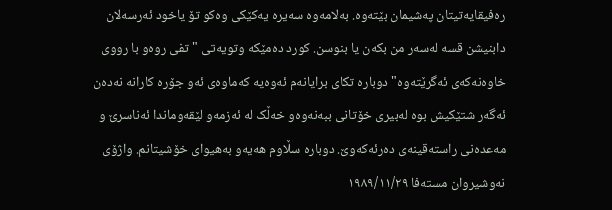ره‌فیقایه‌تیتان په‌شیمان بێته‌وه‌. به‌لامه‌وه‌ سه‌یره‌ یه‌کێکى وه‌کو تۆ یاخود ئه‌رسه‌لان دابنیشن قسه‌ له‌سه‌ر من بکه‌ن یا بنوسن. کورد ده‌مێکه‌ وتویه‌تى " تفى روه‌و با رووى خاوه‌نه‌که‌ى ئه‌گرێته‌وه‌" دوباره‌ تکاى برایانه‌م ئه‌وه‌یه‌ که‌ماوه‌ى ئه‌و جۆره‌ کارانه‌ نه‌ده‌ن ئه‌گه‌ر شتێکیش بوه‌ له‌بیرى خۆتانى ببه‌نه‌وه‌و خه‌ڵک له‌ ئه‌زمه‌و لێقه‌وماندا ئه‌ناسرێ و مه‌عده‌نى راسته‌قینه‌ى ده‌رئه‌که‌وێ. دوباره‌ سڵاوم ھه‌یه‌و به‌ھیواى خۆشیتانم. واژۆی نه‌وشیروان مسته‌فا ١٩٨٩/١١/٢٩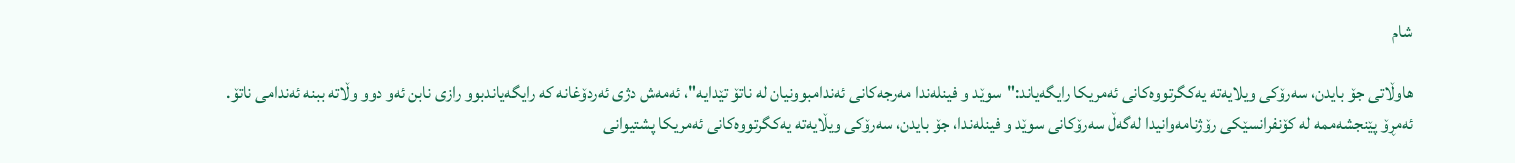شام

هاوڵاتی جۆ بایدن، سەرۆكی ویلایەتە یەكگرتووەكانی ئەمریكا رایگەیاند:"سوێد و فینلەندا مەرجەكانی ئەندامبوونیان لە ناتۆ تێدایە"، ئەمەش دژی ئەردۆغانە كە رایگەیاندبوو رازی نابن ئەو دوو وڵاتە ببنە ئەندامی ناتۆ. ئەمڕۆ پێنجشەممە لە كۆنفرانسێكی رۆژنامەوانیدا لەگەڵ سەرۆكانی سوێد و فینلەندا، جۆ بایدن، سەرۆكی ویڵایەتە یەكگرتووەكانی ئەمریكا پشتیوانی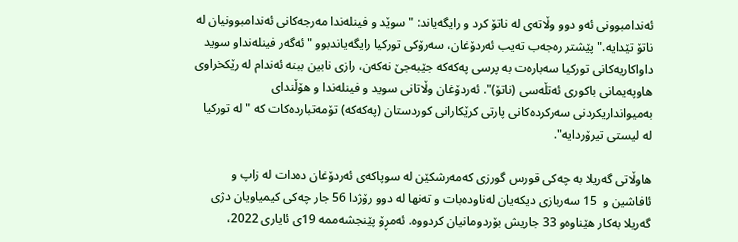ئەندامبوونی ئەو دوو وڵاتەی لە ناتۆ كرد و رایگەیاند: "سوێد و فینلەندا مەرجەكانی ئەندامبوونیان لە ناتۆ تێدایە." پێشتر رەجەب تەیب ئەردۆغان، سەرۆكی توركیا رایگەیاندبوو "ئه‌گه‌ر فینلەنداو سوید داواکاریه‌کانى تورکیا سه‌باره‌ت به‌ پرسى په‌که‌که‌ جێبه‌جێ نه‌که‌ن، رازى نابین ببنه‌ ئه‌ندام له‌ رێکخراوى هاوپه‌یمانى باکورى ئه‌تڵه‌سى (ناتۆ)". ئه‌ردۆغان وڵاتانى سوید و فینلەندا و هۆڵنداى به‌میوانداریکردنى سه‌رکرده‌کانى پارتى کرێکارانى کوردستان (په‌که‌که‌) تۆمه‌تبارده‌کات که‌ "له‌ تورکیا له‌ لیستى تیرۆردایه‌".

هاوڵاتی گەریلا بە چەكی قورس گورزی كەمەرشكێن لە سوپاكەی ئەردۆغان دەدات لە زاپ و ئافاشین و  15 سەربازی دیكەیان لەناودەبات و تەنها لە دوو رۆژدا 56 جار چەكی كیمیاویان دژی گەریلا بەكار هێناوەو 33 جاریش بۆردومانیان كردووە. ئەمڕۆ پێنجشەممە 19ی ئایاری 2022،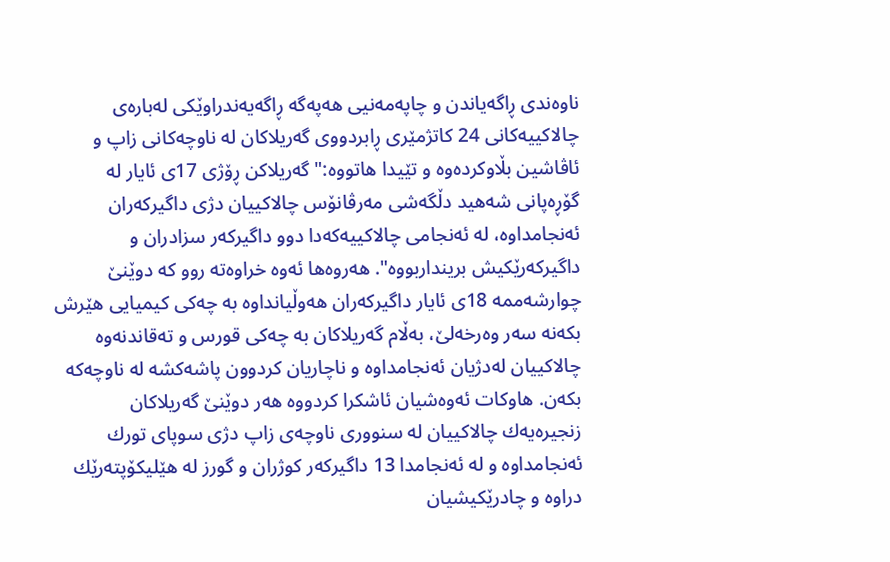ناوەندی ڕاگەیاندن و چاپەمەنیی هەپەگە ڕاگەیەندراوێكی لەبارەی چالاكییەكانی 24 كاتژمێری ڕابردووی گەریلاكان لە ناوچەكانی زاپ و ئاڤاشین بڵاوكردەوە و تێیدا هاتووە:" گەریلاكن ڕۆژی 17ی ئایار لە گۆڕەپانی شەهید دڵگەشی مەرڤانۆس چالاكییان دژی داگیركەران ئەنجامداوە، لە ئەنجامی چالاكییەكەدا دوو داگیركەر سزادران و داگیركەرێكیش برینداربووە". هەروەها ئەوە خراوەتە روو كە دوێنێ چوارشەممە 18ی ئایار داگیركەران هەوڵیانداوە بە چەكی كیمیایی هێرش بكەنە سەر وەرخەلێ، بەڵام گەریلاكان بە چەكی قورس و تەقاندنەوە چالاكییان لەدژیان ئەنجامداوە و ناچاریان كردوون پاشەكشە لە ناوچەكە بكەن. هاوكات ئەوەشیان ئاشكرا كردووە هەر دوێنێ گەریلاكان زنجیرەیەك چالاكییان لە سنووری ناوچەی زاپ دژی سوپای تورك ئەنجامداوە و لە ئەنجامدا 13 داگیركەر كوژران و گورز لە هێلیكۆپتەرێك دراوە و چادرێكیشیان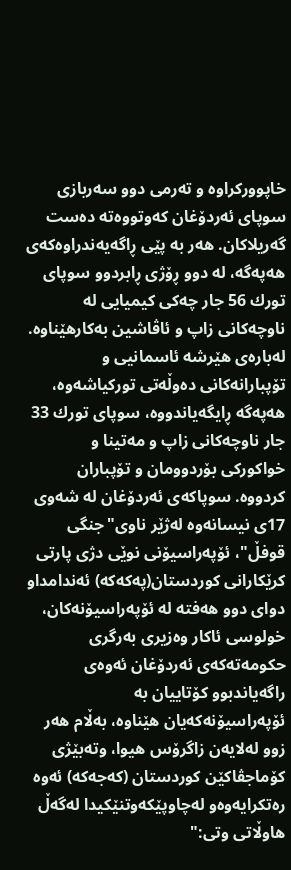خاپووركراوە و تەرمی دوو سەربازی سوپای ئەردۆغان كەوتووەتە دەست گەریلاكان. هەر بە پێی ڕاگەیەندراوەكەی هەپەگە، لە دوو ڕۆژی ڕابردوو سوپای تورك 56 جار چەكی كیمیایی لە ناوچەكانی زاپ و ئاڤاشین بەكارهێناوە. لەبارەی هێرشە ئاسمانیی و تۆپبارانەكانی دەوڵەتی توركیاشەوە، هەپەگە ڕایگەیاندووە، سوپای تورك 33 جار ناوچەكانی زاپ و مەتینا و خواكوركی بۆردوومان و تۆپباران كردووە. سوپاكەی ئەردۆغان لە شەوی 17ی نیسانەوە لەژێر ناوی"جنگی قوفڵ"، ئۆپەراسیۆنی نوێی دژی پارتی كرێكارانی كوردستان(پەكەكە) ئەندامداو دوای دوو هەفتە لە ئۆپەراسیۆنەكان، خولوسی ئاكار وەزیری بەرگری حكومەتەكەی ئەردۆغان ئەوەی راگەیاندبوو كۆتاییان بە ئۆپەراسیۆنەكەیان هێناوە، بەڵام هەر زوو لەلایەن زاگرۆس هیوا، وتەبێژی كۆماجڤاكێن كوردستان (كەجەكە) ئەوە رەتكرایەوەو لەچاوپێكەوتنێكیدا لەگەڵ هاوڵاتی وتی:"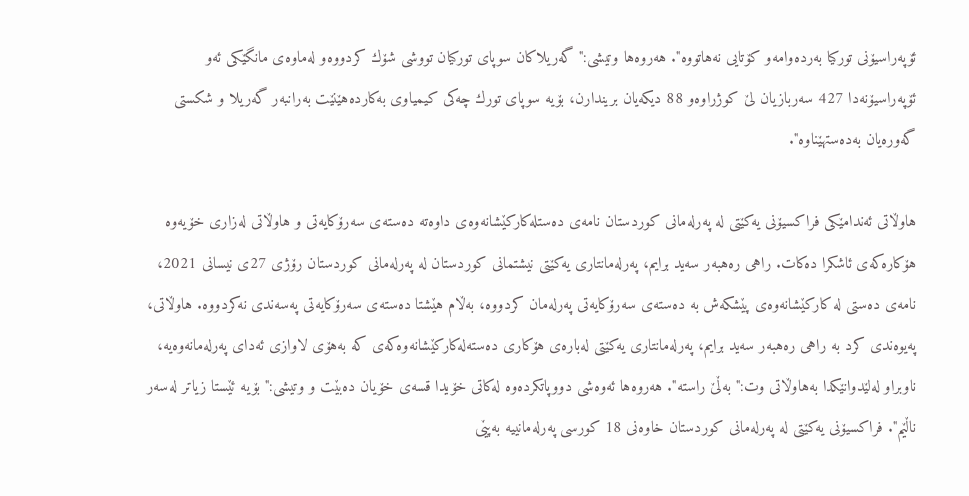ئۆپەراسیۆنی توركیا بەردەوامەو كۆتایی نەهاتووە". هەروەها وتیشی:" گەریلاكان سوپای توركیان تووشی شۆك كردووەو لەماوەی مانگێكی ئەو ئۆپەراسیۆنەدا 427 سەربازیان لێ كوژراوەو 88 دیكەیان بریندارن، بۆیە سوپای تورك چەكی كیمیاوی بەكاردەهێنێت بەرانبەر گەریلا و شكستی گەورەیان بەدەستهێناوە".

هاوڵاتی ئەندامێكی فراكسیۆنی یەكێتی لە پەرلەمانی كوردستان نامەی دەستلەكاركێشانەوەی داوەتە دەستەی سەرۆكایەتی و هاوڵاتی لەزاری خۆیەوە هۆكارەكەی ئاشكرا دەكات. راهی رەهبەر سەید برایم، پەرلەمانتاری یەكێتی نیشتمانی كوردستان لە پەرلەمانی كوردستان رۆژی 27ی نیسانی 2021، نامەی دەستی لە كاركێشانەوەی پێشكەش بە دەستەی سەرۆكایەتی پەرلەمان كردووە، بەڵام هێشتا دەستەی سەرۆكایەتی پەسەندی نەكردووە. هاوڵاتی، پەیوەندی كرد بە راهی رەهبەر سەید برایم، پەرلەمانتاری یەكێتی لەبارەی هۆكاری دەستەلەكاركێشانەوەكەی كە بەهۆی لاوازی ئەدای پەرلەمانەوەیە، ناوبراو لەلێدوانێكدا بەهاوڵاتی وت:" بەڵێ راستە". هەروەها ئەوەشی دووپاتكردەوە لەكاتی خۆیدا قسەی خۆیان دەبێت و وتیشی:" بۆیە ئێستا زیاتر لەسەر ناڵێم". فراكسیۆنی یەكێتی لە پەرلەمانی كوردستان خاوەنی 18 كورسی پەرلەمانییە بەپێی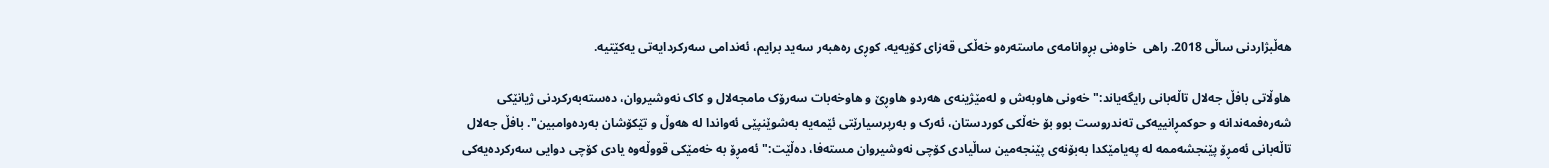هەڵبژاردنی ساڵی 2018. راهی  خاوەنی بڕوانامەی ماستەرەو خەڵكی قەزای كۆیەیە، كوڕی رەهبەر سەید برایم، ئەندامی سەركردایەتی یەكێتیە.

هاوڵاتى ‌بافڵ جه‌لال تاڵه‌بانى رایگه‌یاند:" خه‌ونى هاوبه‌ش و له‌مێژینه‌ى هه‌ردو هاوڕێ و هاوخه‌بات سه‌رۆک مامجه‌لال و کاک نه‌وشیروان، ده‌سته‌به‌رکردنى ژیانێکى شه‌ره‌فمه‌ندانه‌ و حوکمڕانییه‌کى ته‌ندروست بوو بۆ خه‌ڵکى کوردستان، ئه‌رک و به‌رپرسیارێتى ئێمه‌یه‌ به‌شوێنپێى ئه‌واندا له‌ هه‌وڵ و تێکۆشان به‌رده‌وامبین". بافڵ جه‌لال تاڵه‌بانى ئه‌مڕۆ پێنجشه‌ممه‌ له‌ په‌یامێکدا به‌بۆنه‌ى پێنجه‌مین ساڵیادى کۆچى نه‌وشیروان مسته‌فا، ده‌ڵێت:"ئه‌مڕۆ به‌ خه‌مێکى قووڵه‌وه‌ یادى کۆچى دوایى سه‌رکرده‌یه‌کى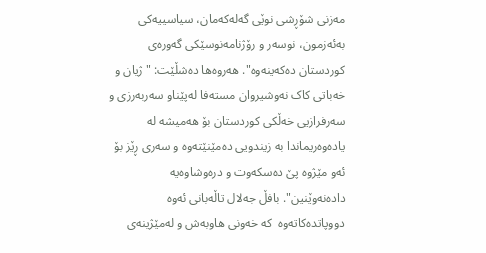مه‌زنى شۆڕشى نوێى گه‌له‌که‌مان، سیاسییه‌کى به‌ئه‌زمون، نوسه‌ر و رۆژنامه‌نوسێکى گه‌وره‌ى کوردستان ده‌که‌ینه‌وه‌". هه‌روه‌ها ده‌شڵێت: "ژیان و خه‌باتى کاک نه‌وشیروان مسته‌فا له‌پێناو سه‌ربه‌رزى و سه‌رفرازیى خه‌ڵکى کوردستان بۆ هه‌میشه‌ له‌ یاده‌وه‌ریماندا به‌ زیندویى ده‌مێنێته‌وه‌ و سه‌رى ڕێز بۆ ئه‌و مێژوه‌ پێ‌ ده‌سکه‌وت و دره‌وشاوه‌یه‌ داده‌نه‌وێنین". بافڵ جه‌لال تاڵه‌بانی ئه‌وه‌ دووپاتده‌کاته‌وه‌  که‌ خه‌ونى هاوبه‌ش و له‌مێژینه‌ى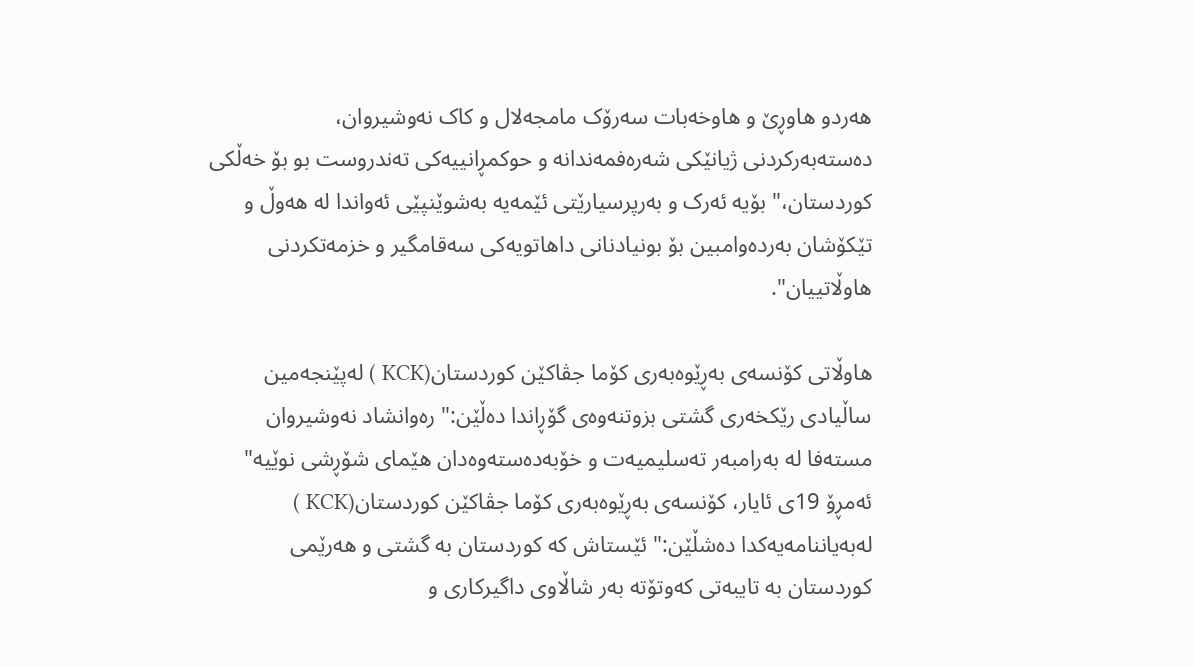هه‌ردو هاوڕێ و هاوخه‌بات سه‌رۆک مامجه‌لال و کاک نه‌وشیروان، ده‌سته‌به‌رکردنى ژیانێکى شه‌ره‌فمه‌ندانه‌ و حوکمڕانییه‌کى ته‌ندروست بو بۆ خه‌ڵکى کوردستان،" بۆیه‌ ئه‌رک و به‌رپرسیارێتى ئێمه‌یه‌ به‌شوێنپێى ئه‌واندا له‌ هه‌وڵ و تێکۆشان به‌رده‌وامبین بۆ بونیادنانى داهاتویه‌کى سه‌قامگیر و خزمه‌تکردنى هاوڵاتییان".

هاوڵاتى کۆنسه‌ى به‌ڕێوه‌به‌رى کۆما جڤاکێن کوردستان(KCK ) له‌پێنجه‌مین ساڵیادى رێکخه‌رى گشتى بزوتنه‌وه‌ى گۆڕاندا ده‌ڵێن:" ره‌وانشاد نه‌وشیروان مسته‌فا له‌ به‌رامبه‌ر ته‌سلیمیه‌ت و خۆبه‌ده‌سته‌وه‌دان هێماى شۆڕشى نوێیه‌‌" ئه‌مڕۆ 19ى ئایار، کۆنسه‌ى به‌ڕێوه‌به‌رى کۆما جڤاکێن کوردستان(KCK ) له‌به‌یاننامه‌یه‌کدا ده‌شڵێن:" ئێستاش که‌ کوردستان به‌ گشتى و هه‌رێمى کوردستان به‌ تایبه‌تى که‌وتۆته‌ به‌ر شاڵاوى داگیرکارى و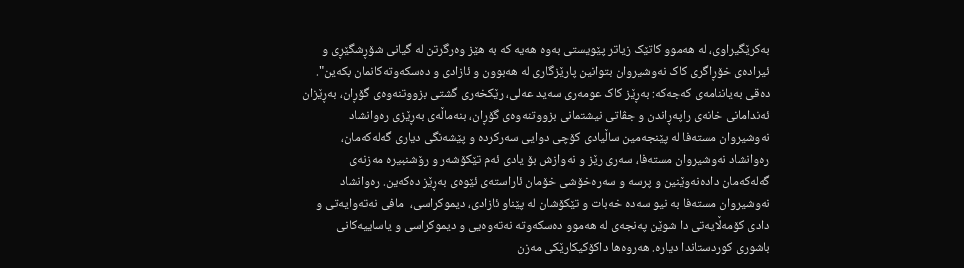به‌کرێگیراوی، له‌ هه‌موو کاتێک زیاتر پێویستى به‌وه‌ هه‌یه‌ که‌ به‌ هێز وه‌رگرتن له‌ گیانى شۆڕشگێڕى و ئیراده‌ى خۆڕاگرى کاک نه‌وشیروان بتوانین پارێزگارى له‌ هه‌بوون و ئازادى و ده‌سکه‌وته‌کانمان بکه‌ین". ده‌قى به‌یاننامه‌ى که‌جه‌که‌: به‌ڕێز کاک عومه‌رى سه‌ید عه‌لی، رێکخه‌رى گشتى بزووتنه‌وه‌ى گۆڕان، به‌ڕێزان ئه‌ندامانى خانه‌ى راپه‌ڕاندن و جڤاتى نیشتمانى بزووتنه‌وه‌ى گۆڕان، بنه‌ماڵه‌ى به‌ڕێزى ره‌وانشاد نه‌وشیروان مسته‌فا له‌ پێنجه‌مین ساڵیادى کۆچى دوایى سه‌رکرده‌ و پێشه‌نگى دیارى گه‌له‌که‌مان، ره‌وانشاد نه‌وشیروان مسته‌فا، سه‌رى رێز و نه‌وازش بۆ یادى ئه‌م تێکۆشه‌ر و رۆشنبیره‌ مه‌زنه‌ى گه‌له‌که‌مان داده‌نه‌وێنین و پرسه‌ و سه‌ره‌خۆشى خۆمان ئاراسته‌ى ئێوه‌ى به‌ڕێز ده‌که‌ین. ره‌وانشاد نه‌وشیروان مسته‌فا به‌ نیو سه‌ده‌ خه‌بات و تێکۆشان له‌ پێناو ئازادی، دیموکراسی،  مافى نه‌ته‌وایه‌تى و دادى کۆمه‌ڵایه‌تى دا شوێن په‌نجه‌ى له‌ هه‌موو ده‌سکه‌وته‌ نه‌ته‌وه‌یى و دیموکراسى و یاساییه‌کانى باشورى کوردستاندا دیاره‌. هه‌روه‌ها داکۆکیکارێکى مه‌زن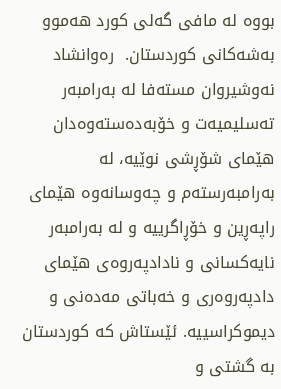بووه‌ له‌ مافى گه‌لى کورد هه‌موو به‌شه‌کانى کوردستان.  ره‌وانشاد نه‌وشیروان مسته‌فا له‌ به‌رامبه‌ر ته‌سلیمیه‌ت و خۆبه‌ده‌سته‌وه‌دان هێماى شۆڕشى نوێیه‌، له‌ به‌رامبه‌رسته‌م و چه‌وسانه‌وه‌ هێماى راپه‌ڕین و خۆڕاگرییه‌ و له‌ به‌رامبه‌ر نایه‌کسانى و نادادپه‌روه‌ى هێماى دادپه‌روه‌رى و خه‌باتى مه‌ده‌نى و دیموکراسییه‌. ئێستاش که‌ کوردستان به‌ گشتى و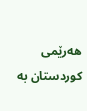هه‌رێمى کوردستان به‌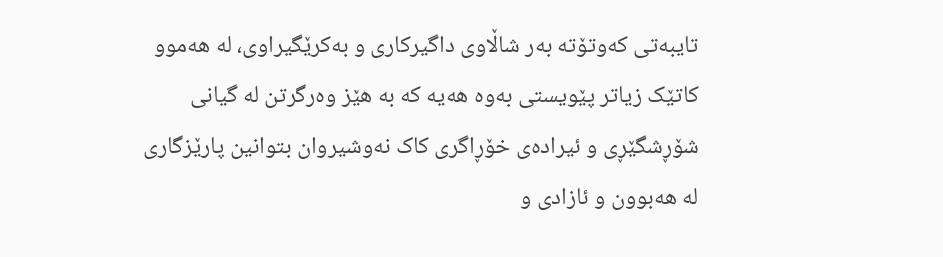تایبه‌تى که‌وتۆته‌ به‌ر شاڵاوى داگیرکارى و به‌کرێگیراوی، له‌ هه‌موو کاتێک زیاتر پێویستى به‌وه‌ هه‌یه‌ که‌ به‌ هێز وه‌رگرتن له‌ گیانى شۆڕشگێڕى و ئیراده‌ى خۆڕاگرى کاک نه‌وشیروان بتوانین پارێزگارى له‌ هه‌بوون و ئازادى و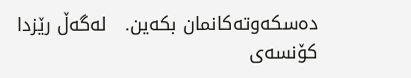ده‌سکه‌وته‌کانمان بکه‌ین.   له‌گه‌ڵ رێزدا کۆنسه‌ى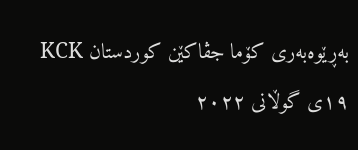به‌ڕێوه‌به‌رى کۆما جڤاکێن کوردستان KCK ١٩ى گوڵانى ٢٠٢٢